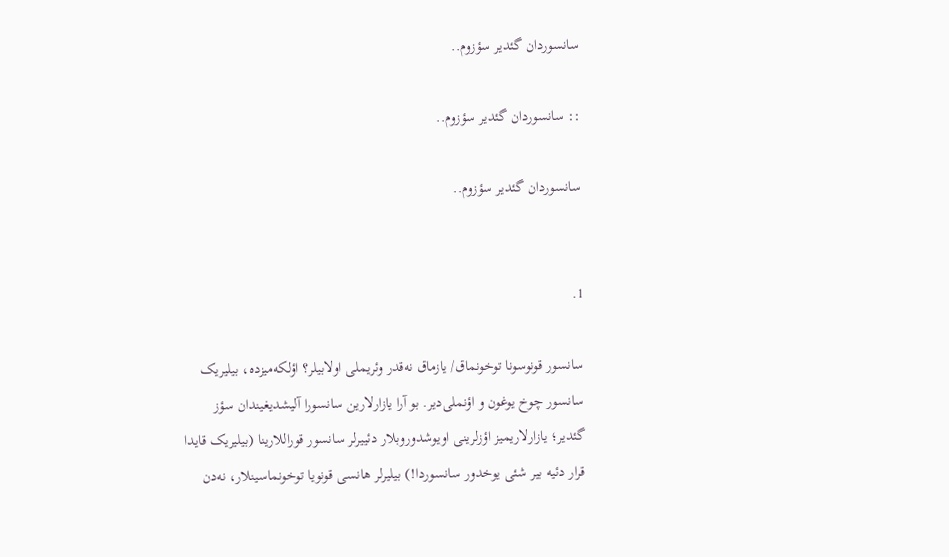سانسوردان گئدیر سؤزوم..

:: سانسوردان گئدیر سؤزوم..

سانسوردان گئدیر سؤزوم..


1.

سانسور قونوسونا توخونماق/ یازماق نه‌قدر وئریملی اولابیلر؟ اؤلکه‌میزده، بیلیریک سانسور چوخ یوغون و اؤنملی‌دیر. بو آرا یازارلارین سانسورا آلیشدیغیندان سؤز گئدیر؛ یازارلاریمیز اؤزلرینی اویوشدوروبلار دئییرلر سانسور قوراللارینا (بیلیریک قایدا قرار دئیه بیر شئی یوخدور سانسوردا!) بیلیرلر هانسی قونویا توخونماسینلار، نه‌دن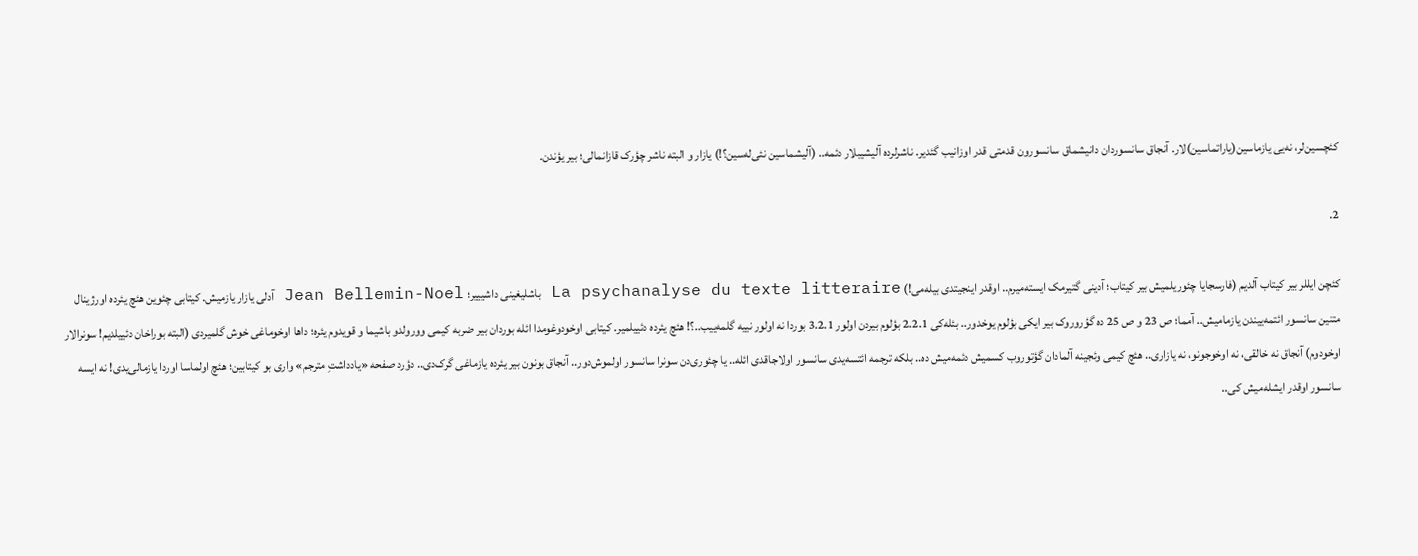کئچسین‌لر، نه‌یی یازماسین(یاراتماسین)لار. آنجاق سانسوردان دانیشماق سانسورون قدمتی قدر اوزانیب گئدیر. ناشرلرده آلیشیبلار دئمه.. (آلیشماسین نئی‌له‌سین؟!) یازار و البته ناشر چؤرک قازانمالی؛ بیر یؤندن.

2.

کئچن ایللر بیر کیتاب آلدیم (فارسجایا چئوریلمیش بیر کیتاب؛ آدینی گتیرمک ایسته‌میرم.. اوقدر اینجیتدی بیله‌می!) La psychanalyse du texte litteraire باشلیغینی داشیییر؛ Jean Bellemin-Noel آدلی یازار یازمیش. کیتابی چئوین هئچ یئرده اورژینال متنین سانسور ائتمه‌ییندن یازمامیش.. آمما؛ ص 23 و ص 25 ده گؤروروک بیر ایکی بؤلوم یوخدور.. بئله‌کی 2.2.1 بؤلوم بیردن اولور 3.2.1 بوردا نه اولور نییه گلمه‌ییب..؟! هئچ یئرده دئییلمیر. کیتابی اوخودوغومدا ائله بوردان بیر ضربه کیمی وورولدو باشیما و قویدوم یئره؛ داها اوخوماغی خوش گلمیردی (البته بوراخان دئییلدیم! سونرالار اوخودوم) آنجاق نه خالقی، نه اوخوجونو، نه یازاری.. هئچ کیمی وئجینه آلمادان گؤتوروب کسمیش دئمه‌میش ده.. بلکه ترجمه ائتسه‌یدی سانسور اولاجاقدی ائله.. یا چئوری‌دن سونرا سانسور اولموش‌دور.. آنجاق بونون بیر یئرده یازماغی گرک‌دی.. دؤرد صفحه «یادداشتِ مترجم» واری بو کیتابین؛ هئچ اولماسا اوردا یازمالی‌یدی! نه ایسه سانسور اوقدر ایشله‌میش کی..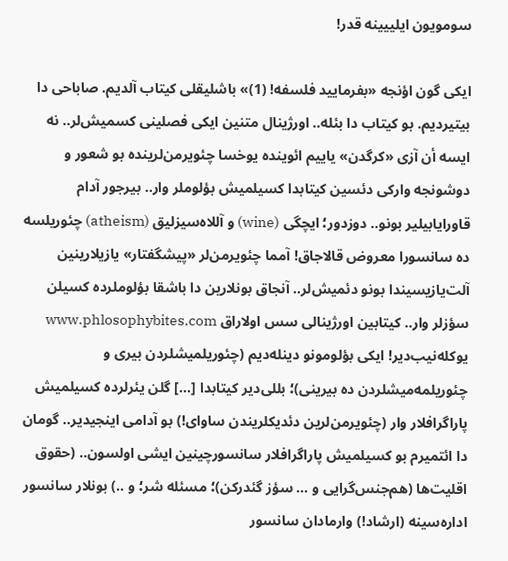سومویون ایلییینه قدر!

ایکی گون اؤنجه «بفرمایید فلسفه! (1)» باشلیقلی کیتاب آلدیم. صاباحی دا بیتیردیم. بو کیتاب دا بئله.. اورژینال متنین ایکی فصلینی کسمیش‌لر.. نه ایسه أن آزی «کرگدن» یاییم ائوینده یوخسا چئویرمن‌لرینده بو شعور و دوشونجه وارکی دئسین کیتابدا کسیلمیش بؤلوملر وار.. بیرجور آدام قاورایابیلیر بونو.. دوزدور؛ ایچگی (wine) و آللاه‌سیزلیق (atheism) چئوریلسه ده سانسورا معروض قالاجاق! آمما چئویرمن‌لر «پیشگفتار» یازیلارینین آلت‌یازیسیندا بونو دئمیش‌لر.. آنجاق بونلارین دا باشقا بؤلوملرده کسیلن سؤزلر وار.. کیتابین اورژینالی سس اولاراق www.phlosophybites.com یوکله‌نیب‌دیر! ایکی بؤلومونو دینله‌دیم (چئوریلمیشلردن بیری و چئوریلمه‌میشلردن ده بیرینی)؛ بللی‌دیر کیتابدا [...] گلن یئرلرده کسیلمیش پاراگرافلار وار (چئویرمن‌لرین دئدیکلریندن ساوای!) بو آدامی اینجیدیر.. گومان دا ائتمیرم بو کسیلمیش پاراگرافلار سانسورچینین ایشی اولسون.. (حقوق اقلیت‌ها (هم‌جنس‌گرایی و ... سؤز گئدرکن)؛ مسئله شر؛ و ..) بونلار سانسور اداره‌سینه (ارشاد!) وارمادان سانسور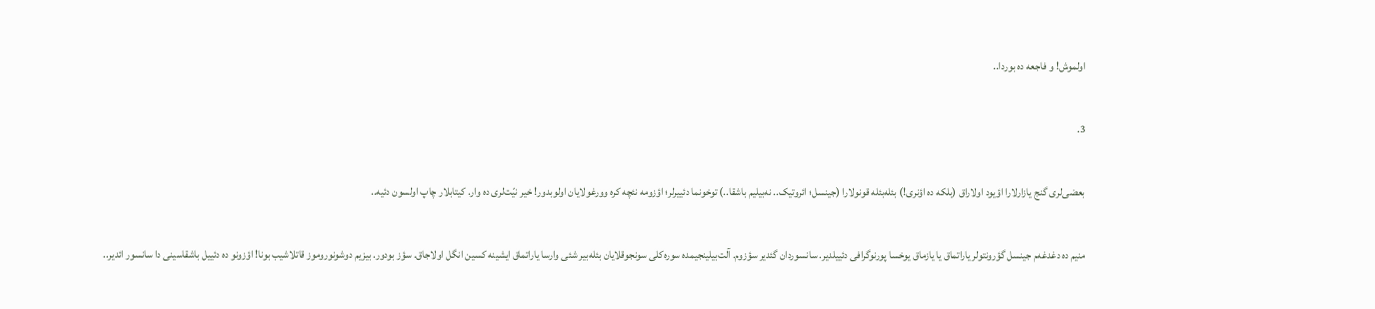اولموش! و فاجعه ده بوردا..

3.

بعضی‌لری گنج یازارلارا اؤیود اولاراق (بلکه ده اؤنری!) بئله‌بئله قونولارا (جینسل؛ ائروتیک.. نه‌بیلیم باشقا..) توخونما دئییرلر؛ اؤزومه نئچه کره وورغولایان اولوبدور! خیر نیّت‌لری ده وار. کیتابلار چاپ اولسون دئیه..

منیم ده دغدغه‌م جینسل گؤرونتولر یاراتماق یا یازماق یوخسا پورنوگرافی دئییلدیر. سانسوردان گئدیر سؤزوم. آلت‌بیلینجیمده سوره‌کلی سونجوقلایان بئله‌بیر شئی وارسا یاراتماق ایشینه کسین انگل اولاجاق. سؤز بودور. بیزیم دوشونوروموز قاتلاشیب بونا! اؤزونو ده دئییل باشقاسینی دا سانسور ائدیر..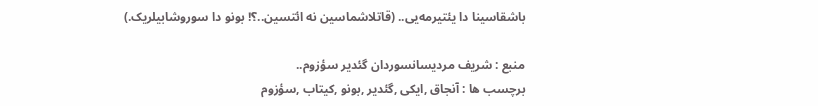باشقاسینا دا یئتیرمه‌یی.. (قاتلاشماسین نه ائتسین..؟! بونو دا سوروشابیلریک.)

منبع : شریف مردیسانسوردان گئدیر سؤزوم..
برچسب ها : آنجاق ,ایکی ,گئدیر ,بونو ,کیتاب ,سؤزوم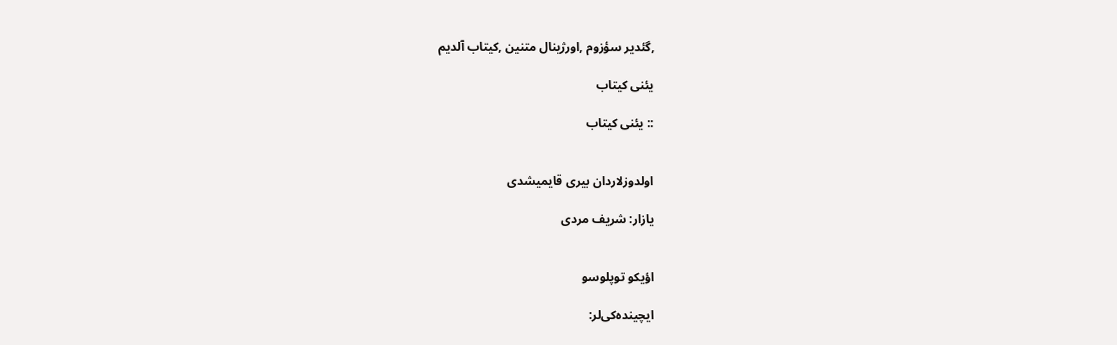,گئدیر سؤزوم ,اورژینال متنین ,کیتاب آلدیم

یئنی کیتاب

:: یئنی کیتاب


اولدوزلاردان بیری قایمیشدی

یازار: شریف مردی


اؤیکو توپلوسو

ایچینده‌کی‌لر: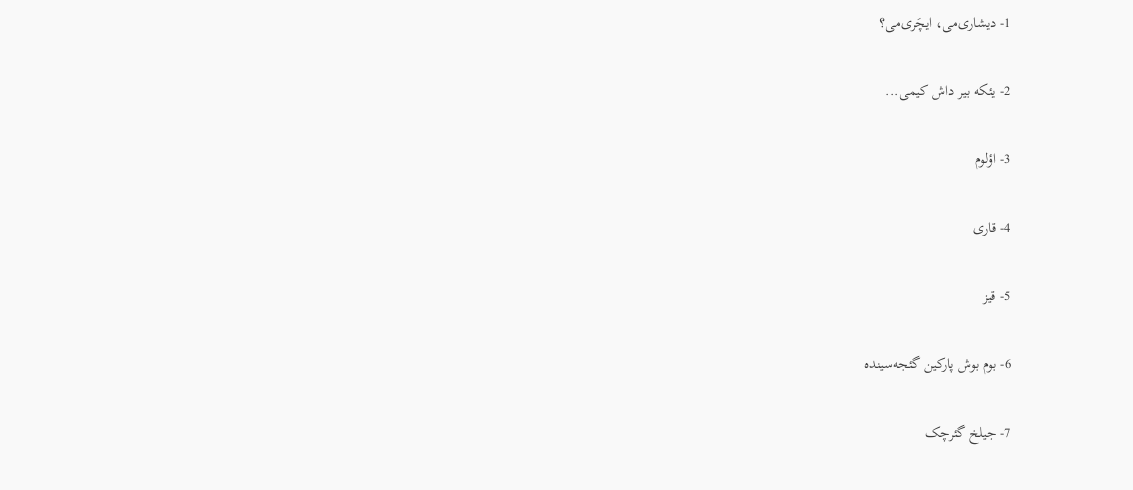1- دیشاری‌می، ایچَری‌می؟

2- یئکه بیر داش کیمی...

3- اؤلوم

4- قاری

5- قیز

6- بوم بوش پارکین گئجه‌سینده

7- جیلخ گئرچک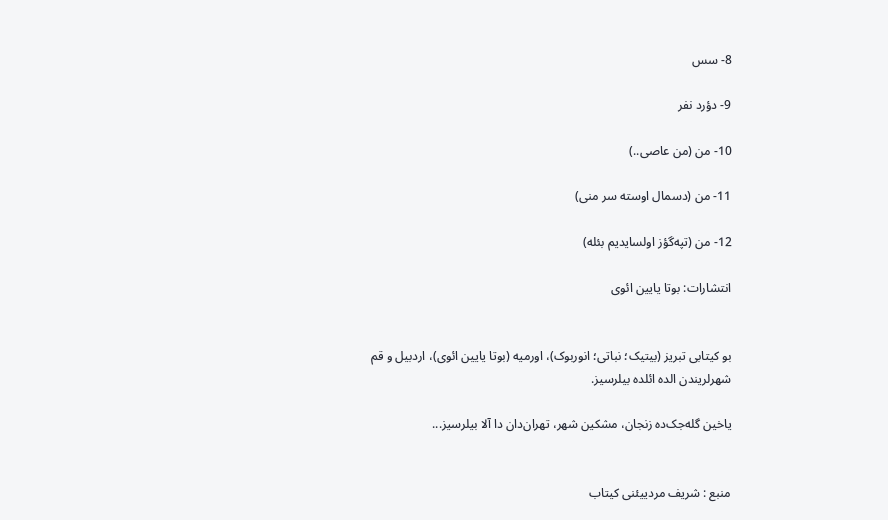8- سس

9- دؤرد نفر

10- من (من عاصی..)

11- من (دسمال اوسته سر منی)

12- من (تپه‌گؤز اولسایدیم بئله)

انتشارات: بوتا یایین ائوی


بو کیتابی تبریز (بیتیک؛ نباتی؛ انوربوک)، اورمیه (بوتا یایین ائوی)، اردبیل و قم شهرلریندن الده ائلده بیلرسیز.

یاخین گله‌جک‌ده زنجان، مشکین شهر، تهران‌دان دا آلا بیلرسیز...


منبع : شریف مردییئنی کیتاب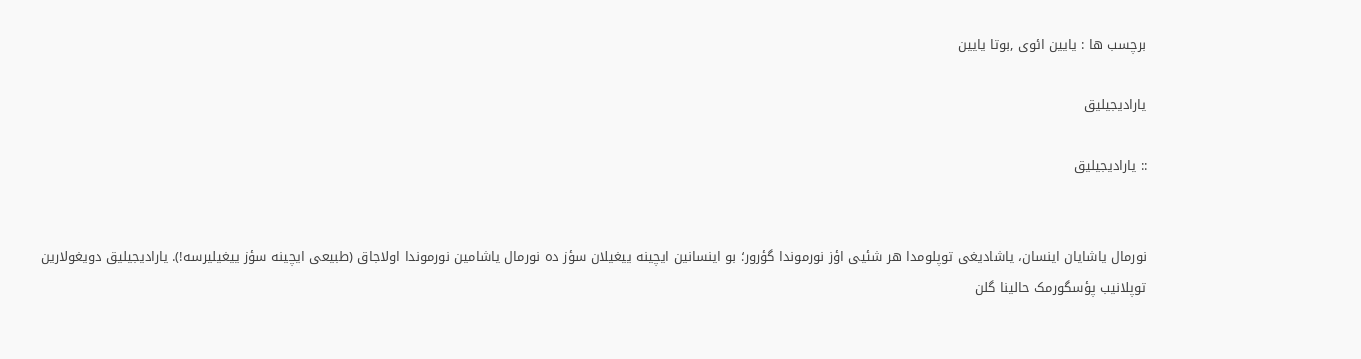برچسب ها : یایین ائوی ,بوتا یایین

یارادیجیلیق

:: یارادیجیلیق


نورمال یاشایان اینسان، یاشادیغی توپلومدا هر شئیی اؤز نورموندا گؤرور؛ بو اینسانین ایچینه ییغیلان سؤز ده نورمال یاشامین نورموندا اولاجاق (طبیعی ایچینه سؤز ییغیلیرسه!). یارادیجیلیق دویغولارین توپلانیب پؤسگورمک حالینا گلن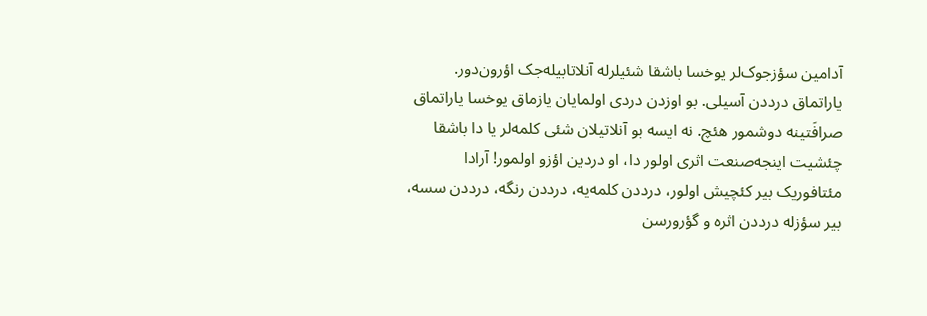آدامین سؤزجوک‌لر یوخسا باشقا شئیلرله آنلاتابیله‌جک اؤرون‌دور. یاراتماق درددن آسیلی. بو اوزدن دردی اولمایان یازماق یوخسا یاراتماق صرافَتینه دوشمور هئچ. نه ایسه بو آنلاتیلان شئی کلمه‌لر یا دا باشقا چئشیت اینجه‌صنعت اثری اولور دا، او دردین اؤزو اولمور! آرادا مئتافوریک بیر کئچیش اولور، درددن کلمه‌یه، درددن رنگه، درددن سسه، بیر سؤزله درددن اثره و گؤرورسن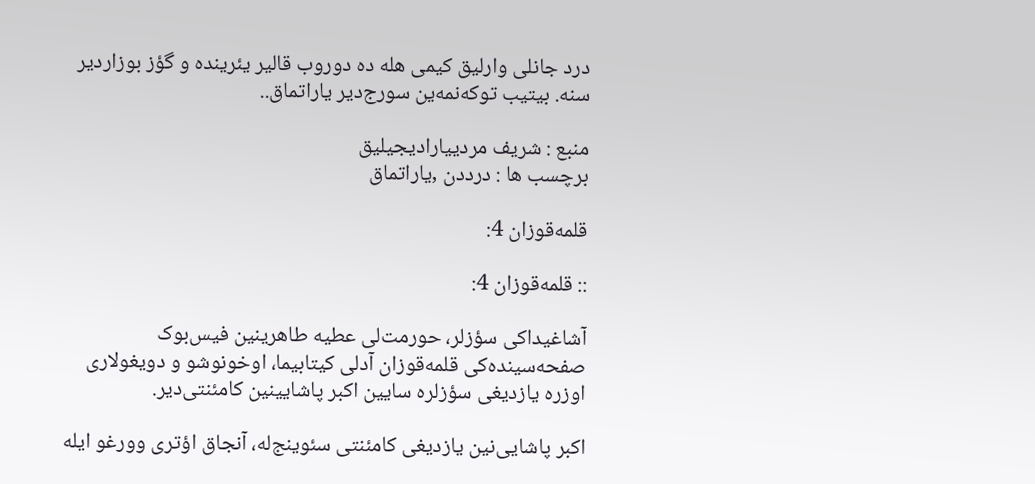درد جانلی وارلیق کیمی هله ده دوروب قالیر یئرینده و گؤز بوزاردیر سنه. بیتیب توکه‌نمه‌ین سورج‌دیر یاراتماق..

منبع : شریف مردییارادیجیلیق
برچسب ها : درددن ,یاراتماق

قلمه‌قوزان 4:

:: قلمه‌قوزان 4:

آشاغیداکی سؤزلر، حورمت‌لی عطیه طاهرینین فیس‌بوک صفحه‌سینده‌کی قلمه‌قوزان آدلی کیتابیما، اوخونوشو و دویغولاری اوزره یازدیغی سؤزلره سایین اکبر پاشایینین کامئنتی‌دیر.

اکبر پاشایی‌نین یازدیغی کامئنتی سئوینج‌له، آنجاق اؤتری وورغو ایله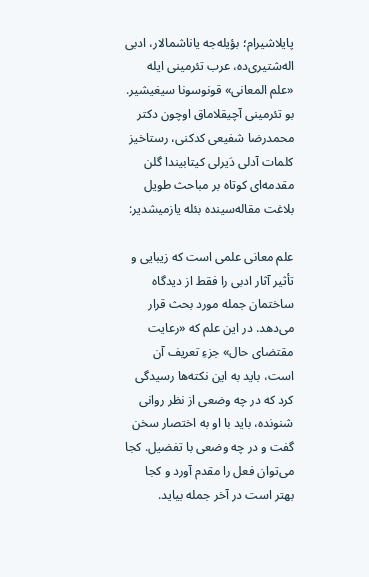پایلاشیرام؛ بؤیله‌جه یاناشمالار، ادبی اله‌شتیری‌ده، عرب تئرمینی ایله «علم المعانی» قونوسونا سیغیشیر. بو تئرمینی آچیقلاماق اوچون دکتر محمدرضا شفیعی کدکنی، رستاخیز کلمات آدلی دَیرلی کیتابیندا گلن مقدمه‌ای کوتاه بر مباحث طویل بلاغت مقاله‌سینده بئله یازمیشدیر:

علم معانی علمی است که زیبایی و تأثیر آثار ادبی را فقط از دیدگاه ساختمان جمله مورد بحث قرار می‌دهد. در این علم که «رعایت مقتضای حال» جزءِ تعریف آن است، باید به این نکته‌ها رسیدگی کرد که در چه وضعی از نظر روانی شنونده، باید با او به اختصار سخن گفت و در چه وضعی با تفضیل. کجا می‌توان فعل را مقدم آورد و کجا بهتر است در آخر جمله بیاید.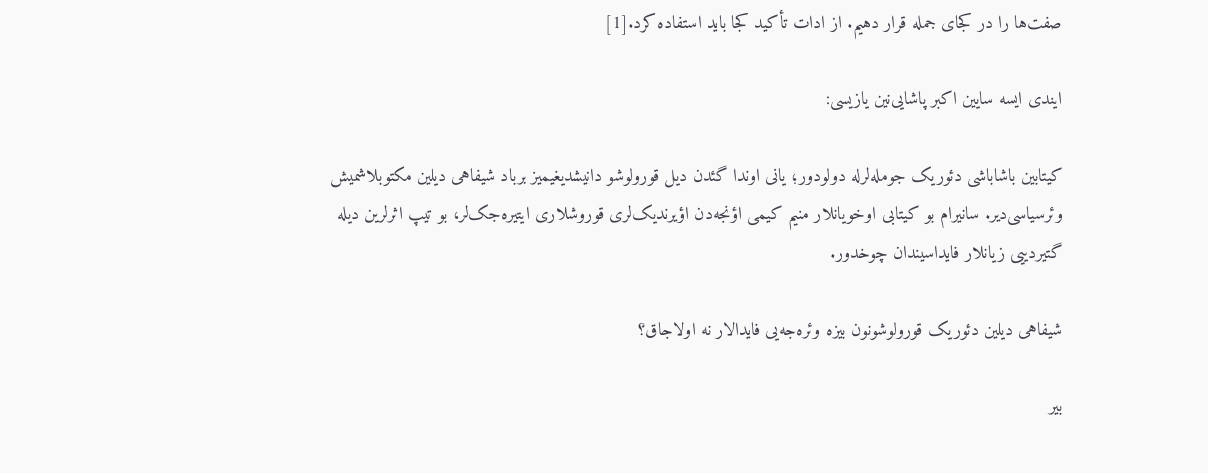صفت‌ها را در کجای جمله قرار دهیم. از ادات تأکید کجا باید استفاده کرد.[1]

ایندی ایسه سایین اکبر پاشایی‌نین یازیسی:

کیتابین باشاباشی دئوریک جومله‌لرله دولودور؛ یانی اوندا گئدن دیل قورولوشو دانیشدیغیمیز برباد شیفاهی دیلین مکتوبلاشمیش وئرسیاسی‌دیر. سانیرام بو کیتابی اوخویانلار منیم کیمی اؤنجه‌دن اؤیرندیک‌لری قوروشلاری ایتیره‌جک‌لر، بو تیپ اثرلرین دیله گتیردییی زیانلار فایداسیندان چوخدور.

شیفاهی دیلین دئوریک قورولوشونون بیزه وئره‌جه‌یی فایدالار نه اولاجاق؟

بیر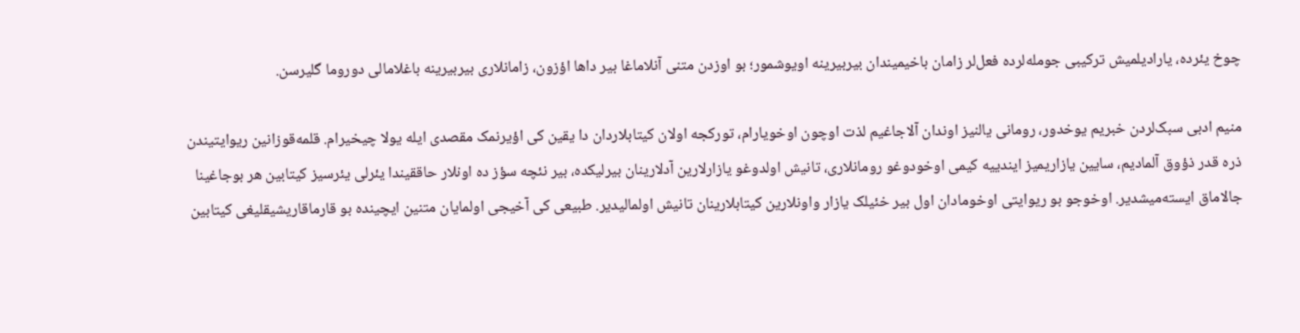چوخ یئرده، یارادیلمیش ترکیبی جومله‌لرده فعل‌لر زامان باخیمیندان بیربیرینه اویوشمور؛ بو اوزدن متنی آنلاماغا بیر داها اؤزون، زامانلاری بیربیرینه باغلامالی دوروما گلیرسن.

منیم ادبی سبک‌لردن خبریم یوخدور، رومانی یالنیز اوندان آلاجاغیم لذت اوچون اوخویارام، تورکجه اولان کیتابلاردان دا یقین کی اؤیرنمک مقصدی ایله یولا چیخیرام. قلمه‌قوزانین ریوایتیندن ذره قدر ذؤوق آلمادیم، سایین یازاریمیز ایندییه کیمی اوخودوغو رومانلاری، تانیش اولدوغو یازارلارین آدلارینان بیرلیکده، بیر نئچه سؤز ده اونلار حاققیندا یئرلی یئرسیز کیتابین هر بوجاغینا جالاماق ایسته‌میشدیر. اوخوجو بو ریوایتی اوخومادان اول بیر خئیلک یازار واونلارین کیتابلارینان تانیش اولمالیدیر. طبیعی کی آخیجی اولمایان متنین ایچینده بو قارماقاریشیقلیغی کیتابین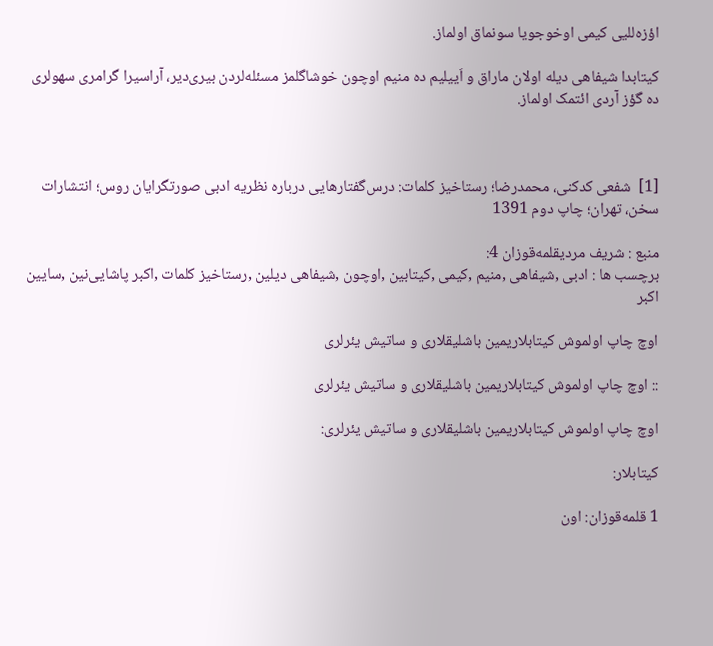اؤزه‌للیی کیمی اوخوجویا سونماق اولماز.

کیتابدا شیفاهی دیله اولان ماراق و اَییلیم ده منیم اوچون خوشاگلمز مسئله‌لردن بیری‌دیر، آراسیرا گرامری سهولری ده گؤز آردی ائتمک اولماز.



[1]  شفعی کدکنی، محمدرضا؛ رستاخیز کلمات: درس‌گفتارهایی درباره نظریه ادبی صورتگرایان روس؛ انتشارات سخن، تهران؛ چاپ دوم 1391

منبع : شریف مردیقلمه‌قوزان 4:
برچسب ها : ادبی ,شیفاهی ,منیم ,کیمی ,کیتابین ,اوچون ,شیفاهی دیلین ,رستاخیز کلمات ,اکبر پاشایی‌نین ,سایین اکبر

اوچ چاپ اولموش کیتابلاریمین باشلیقلاری و ساتیش یئرلری

:: اوچ چاپ اولموش کیتابلاریمین باشلیقلاری و ساتیش یئرلری

اوچ چاپ اولموش کیتابلاریمین باشلیقلاری و ساتیش یئرلری:

کیتابلار:

1 قلمه‌قوزان: اون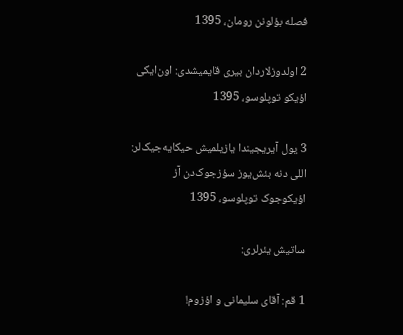فصله بؤلونن رومان، 1395

2 اولدوزلاردان بیری قایمیشدی: اون‌ایکی اؤیکو توپلوسو، 1395

3 یول آیریجیندا یازیلمیش حیکایه‌جیک‌لر: اللی دنه بئش‌یوز سؤزجوک‌دن آز اؤیکوجوک توپلوسو، 1395

ساتیش یئرلری:

1 قم: آقای سلیمانی و اؤزوم!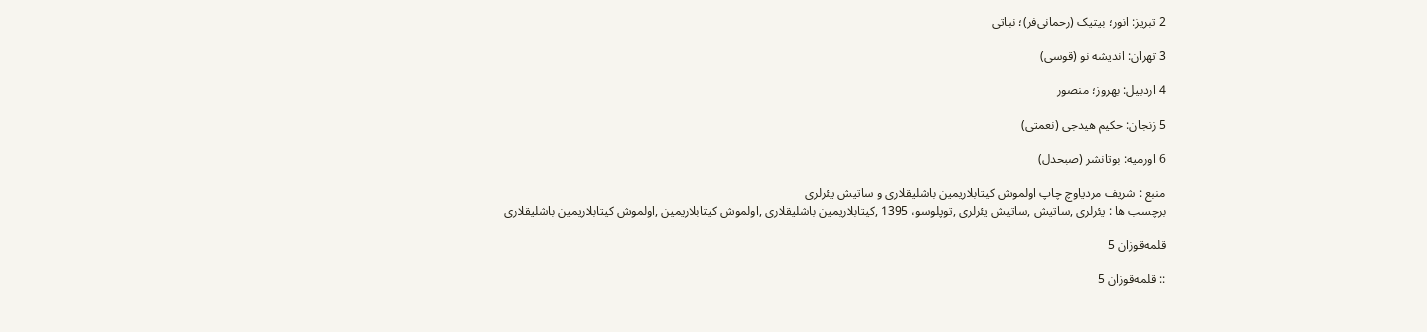2 تبریز: انور؛ بیتیک (رحمانی‌فر)؛ نباتی

3 تهران: اندیشه نو (قوسی)

4 اردبیل: بهروز؛ منصور

5 زنجان: حکیم هیدجی (نعمتی)

6 اورمیه: بوتانشر (صبحدل)

منبع : شریف مردیاوچ چاپ اولموش کیتابلاریمین باشلیقلاری و ساتیش یئرلری
برچسب ها : یئرلری ,ساتیش ,ساتیش یئرلری ,توپلوسو، 1395 ,کیتابلاریمین باشلیقلاری ,اولموش کیتابلاریمین ,اولموش کیتابلاریمین باشلیقلاری

قلمه‌قوزان 5

:: قلمه‌قوزان 5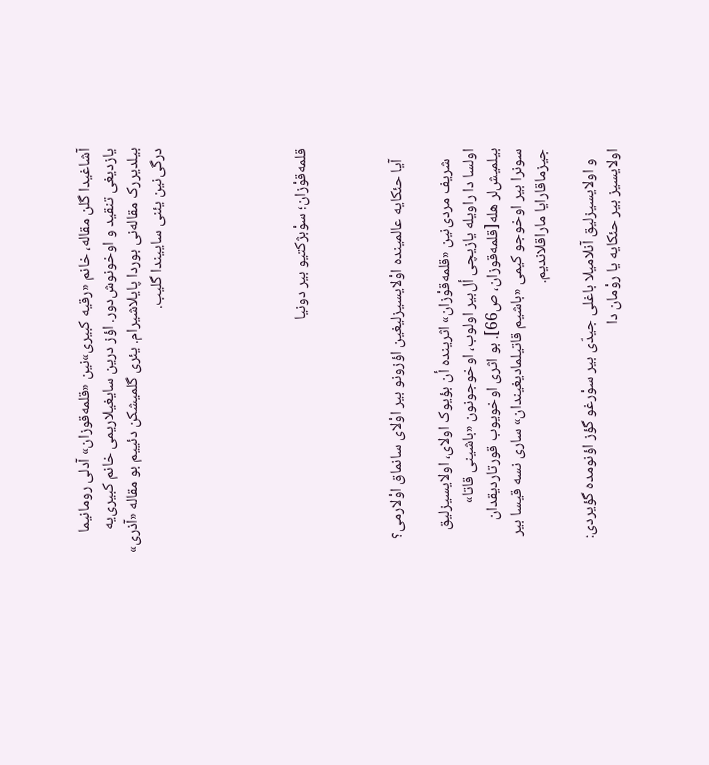آشاغیدا گلن مقاله، خانم «رقیه کبیری»نین «قلمه‌قوزان» آدلی رومانیما یازدیغی تنقید و اوخونوش‌دور. اؤز درین سایغیلاریمی خانم کبیری‌یه بیلدیررک مقاله‌نی بوردا پایلاشیرام. یئری گلمیشکن دئییم بو مقاله «آذری» درگی‌نین یئنی ساییندا گلیب.





قلمه‌قوْزان؛ سوْبژکتیو بیر دونیا



   آیا حئکایه عالمینده اوْلایسیزلیغین اؤزونو بیر اوْلای سانماق اوْلارمی؟

   شریف مردی‌نین «قلمه‌قوْزان» اثرینده أن بؤیوک اولای، اولایسیزلیق اولسا دا راویله یازیچی أل‌بیر اولوب، اوخوجونون «باشینی قاتا» بیلمیش‌لر هله[قلمه‌قوزان، ص66]. بو اثری اوخویوب قورتاردیقدان سونرا بیر اوخوجو کیمی «باشیم قاتیلمادیغیندان» ساری نسه قیسا بیر جیزماقارایا ماراقلاندیم.

   و اولایسیزلیق آنلامیلا باغلی جیدّی بیر سوْرغو گؤز اؤنومده گؤیردی: اولایسیز بیر حئکایه یا روْمان دا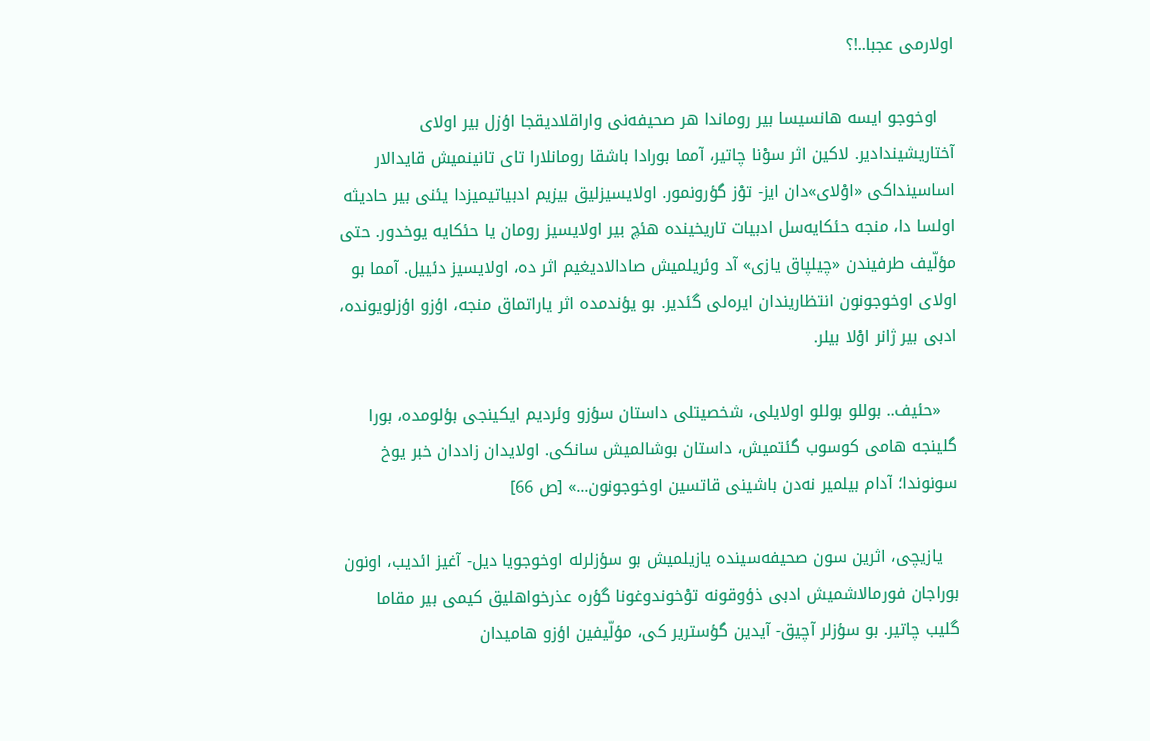اولارمی عجبا..!؟

   اوخوجو ایسه هانسیسا بیر روماندا هر صحیفه‌نی واراقلادیقجا اؤزل بیر اولای آختاریشیندادیر. لاکین اثر سوْنا چاتیر، آمما بورادا باشقا رومانلارا تای تانینمیش قایدالار اساسینداکی «اوْلای»دان ایز- توْز گؤرونمور. اولایسیزلیق بیزیم ادبیاتیمیزدا یئنی بیر حادیثه‌ اولسا دا، منجه حئکایه‌سل ادبیات تاریخینده هئچ بیر اولایسیز رومان یا حئکایه یوخدور. حتی مؤلّیف طرفیندن «چیلپاق یازی» آد وئریلمیش صادالادیغیم اثر ده، اولایسیز دئییل. آمما بو اولای اوخوجونون انتظاریندان ایره‌لی گئدیر. بو یؤندمده اثر یاراتماق منجه، اؤزو اؤزلویونده، ادبی بیر ژانر اوْلا بیلر.

   «حئیف.. بوللو بوللو اولایلی، شخصیتلی داستان سؤزو وئردیم ایکینجی بؤلومده، بورا گلینجه هامی کوسوب گئتمیش، داستان بوشالمیش سانکی. اولایدان زاددان خبر یوخ سونوندا؛ آدام بیلمیر نه‌دن باشینی قاتسین اوخوجونون...» [ص 66]

   یازیچی، اثرین سون صحیفه‌سینده یازیلمیش بو سؤزلرله اوخوجویا دیل- آغیز ائدیب، اونون بوراجان فورمالاشمیش ادبی ذؤوقونه توْخوندوغونا گؤره عذرخواهلیق کیمی بیر مقاما گلیب چاتیر. بو سؤزلر آچیق- آیدین گؤستریر کی، مؤلّیفین اؤزو هامیدان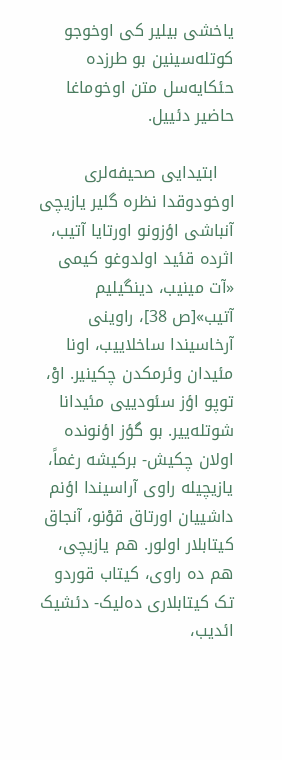یاخشی بیلیر کی اوخوجو کوتله‌سینین بو طرزده حئکایه‌سل متن اوخوماغا حاضیر دئییل.

   ابتیدایی صحیفه‌لری اوخودوقدا نظره گلیر یازیچی آنباشی اؤزونو اورتایا آتیب، اثرده قئید اولدوغو کیمی «آت مینیب، دینگیلیم آتیب»[ص 38]، راوینی آرخاسیندا ساخلاییب، اونا مئیدان وئرمکدن چکینیر. اوْ، توپو اؤز سئودییی مئیدانا شوتله‌ییر. بو گؤز اؤنونده اولان چکیش- برکیشه رغماً، یازیچیله راوی‌ آراسیندا اؤنم داشییان اورتاق قوْنو، آنجاق کیتابلار اولور. هم یازیچی، هم ده راوی، کیتاب قوردو تک کیتابلاری ده‌لیک- دئشیک ائدیب،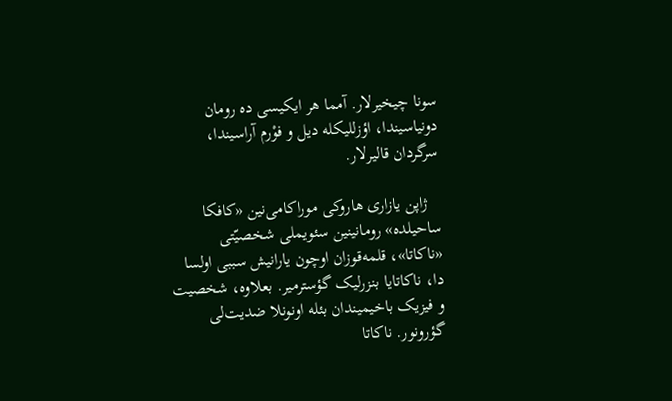سونا چیخیرلار. آمما هر ایکیسی ده رومان‌ دونیاسیندا، اؤزللیکله دیل و فوْرم آراسیندا، سرگردان قالیرلار.

   ژاپن یازاری هاروکی موراکامی‌نین «کافکا ساحیلده» رومانینین سئویملی شخصیّتی «ناکاتا»، قلمه‌قوزان اوچون یارانیش سببی اولسا دا، ناکاتایا بنزرلیک گؤسترمیر. بعلاوه، شخصیت و فیزیک باخیمیندان بئله اونونلا ضدیت‌لی‌ گؤرونور. ناکاتا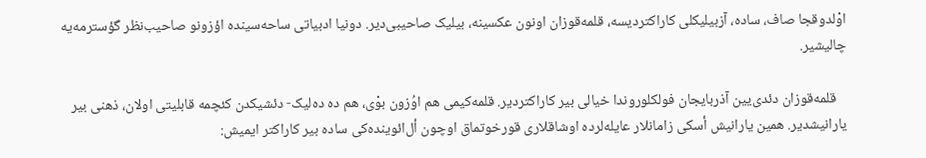اوْلدوقجا صاف، ساده، آزبیلیکلی کاراکتردیسه، قلمه‌قوزان اونون عکسینه، بیلیک صاحیبی‌دیر. دونیا ادبیاتی ساحه‌سینده اؤزونو صاحیب‌نظر گؤسترمه‌یه چالیشیر.

   قلمه‌قوزان دئدی‌یین آذربایجان فولکلوروندا خیالی بیر کاراکتر‌دیر. قلمه‌کیمی هم اوُزون بوْی، هم ده ده‌لیک- دئشیکدن کئچمه قابلیتی اولان، ذهنی بیر یارانیشدیر. همین یارانیش أسکی زامانلار عایله‌لرده اوشاقلاری قورخوتماق اوچون أل‌ائوینده‌کی ساده بیر کاراکتر ایمیش: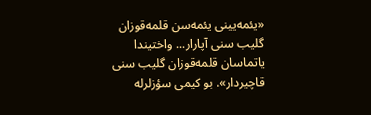«یئمه‌یینی یئمه‌سن قلمه‌قوزان گلیب سنی آپارار... واختیندا یاتماسان قلمه‌قوزان گلیب سنی قاچیردار». بو کیمی سؤزلرله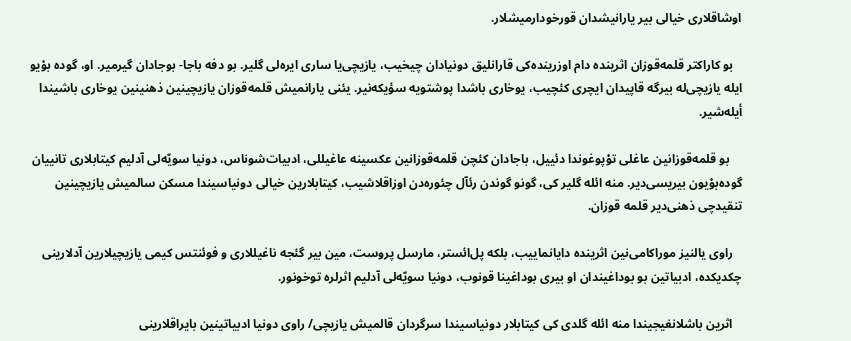اوشاقلاری خیالی بیر یارانیشدان قورخودارمیشلار.

   بو کاراکتر قلمه‌قوزان اثرینده دام اوزرینده‌کی قارانلیق دونیادان چیخیب، یازیچی‌یا ساری ایره‌لی گلیر. بو دفه باجا- بوجادان گیرمیر. او، گوده بوْیو ایله یازیچی‌له بیرگه قاپیدان ایچری کئچیب، یوخاری باشدا پوشتویه سؤیکه‌نیر. یئنی یارانمیش قلمه‌قوزان یازیچینین ذهنینین یوخاری باشیندا أیله‌شیر.

    بو قلمه‌قوزا‌نین عاغلی توْپوغوندا دئییل، باجادان کئچن قلمه‌قوزانین عکسینه عاغیللی، ادبیات‌شوناس، دونیا سویّه‌لی آدلیم کیتابلاری تانییان گوده‌بوْیون بیریسی‌دیر. منه ائله گلیر کی، گونو گوندن رئآل چئوره‌دن اوزاقلاشیب، کیتابلارین خیالی دونیاسیندا مسکن سالمیش یازیچینین تنقیدچی ذهنی‌دیر قلمه قوزان.

   راوی یالنیز موراکامی‌نین اثرینده دایانماییب، بلکه پل‌ائستر، مارسل پروست، مین بیر گئجه ناغیللاری و فوئنتس کیمی یازیچیلارین آدلارینی چکدیکده، ادبیاتین بو بوداغیندان او بیری بوداغینا قونوب، دونیا سویّه‌لی آدلیم اثرلره توخونور.

   اثرین باشلانغیجیندا منه ائله گلدی کی کیتابلار دونیاسیندا سرگردان قالمیش یازیچی/ راوی دونیا ادبیاتینین بایراقلارینی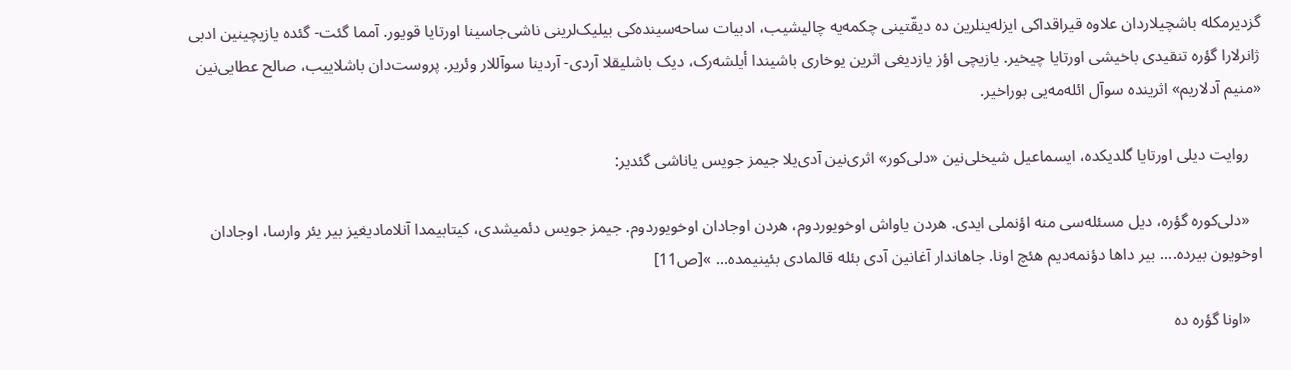گزدیرمکله باشچیلاردان علاوه قیراقداکی ایزله‌ینلرین ده دیقّتینی چکمه‌یه چالیشیب، ادبیات ساحه‌سینده‌کی بیلیک‌لرینی ناشی‌جاسینا اورتایا قویور. آمما گئت- گئده یازیچینین ادبی ژانرلارا گؤره تنقیدی باخیشی اورتایا چیخیر. یازیچی اؤز یازدیغی اثرین یوخاری باشیندا أیلشه‌رک، دیک باشلیقلا آردی- آردینا سوآللار وئریر. پروست‌دان باشلاییب، صالح عطایی‌نین «منیم آدلاریم» اثرینده سوآل ائله‌مه‌یی بوراخیر.

   روایت دیلی اورتایا گلدیکده، ایسماعیل شیخلی‌نین «دلی‌کور» اثری‌نین آد‌ی‌یلا جیمز جویس یاناشی گئدیر:

   «دلی‌کوره گؤره، دیل مسئله‌سی منه اؤنملی ایدی. هردن یاواش اوخویوردوم، هردن اوجادان اوخویوردوم. جیمز جویس دئمیشدی، کیتابیمدا آنلامادیغیز بیر یئر وارسا، اوجادان اوخویون بیرده.... بیر داها دؤنمه‌دیم هئچ اونا. جاهاندار آغانین آدی بئله قالمادی بئینیمده... »[ص11]

   «اونا گؤره ده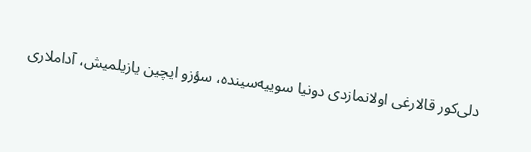دلی‌کور قالارغی اولانمازدی دونیا سوییه‌سینده، سؤزو ایچین یازیلمیش، آداملاری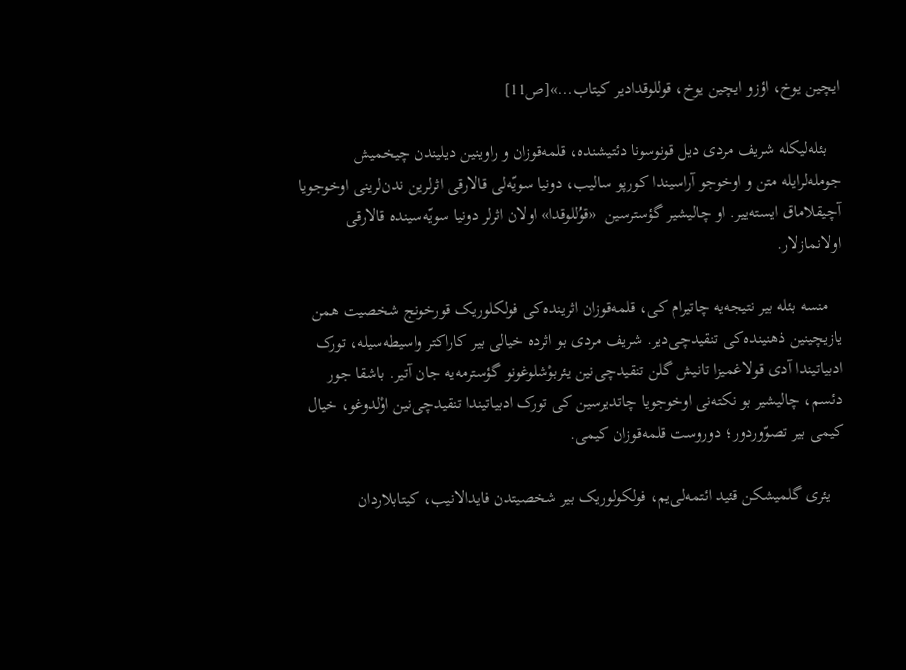ایچین یوخ، اؤزو ایچین یوخ، قوللوقدادیر کیتاب...»[ص11]

   بئله‌لیکله شریف مردی دیل قونوسونا دئتیشنده، قلمه‌قوزان و راوینین دیلیندن چیخمیش جومله‌لرایله متن و اوخوجو آراسیندا کورپو سالیب، دونیا سویّه‌لی قالارقی اثرلرین ندن‌لرینی اوخوجویا آچیقلاماق ایسته‌ییر. او چالیشیر گؤسترسین  «قوُللوقدا» اولان اثرلر دونیا سویّه‌سینده قالارقی اولانمازلار.

   منسه بئله بیر نتیجه‌یه چاتیرام کی، قلمه‌قوزان اثرینده‌کی فولکلوریک قورخونج شخصیت همن یازیچینین ذهنینده‌کی تنقیدچی‌دیر. شریف مردی بو اثرده خیالی بیر کاراکتر واسیطه‌سیله، تورک ادبیاتیندا آدی قولاغمیزا تانیش گلن تنقیدچی‌‌نین یئربوْشلوغونو گؤسترمه‌یه جان آتیر. باشقا جور دئسم، چالیشیر بو نکته‌نی اوخوجویا چاتدیرسین کی تورک ادبیاتیندا تنقیدچی‌نین اوْلدوغو، خیال کیمی بیر تصوّوردور؛ دوروست قلمه‌قوزان کیمی.

   یئری گلمیشکن قئید ائتمه‌لی‌یم، فولکولوریک بیر شخصیتدن فایدالانیب، کیتابلاردان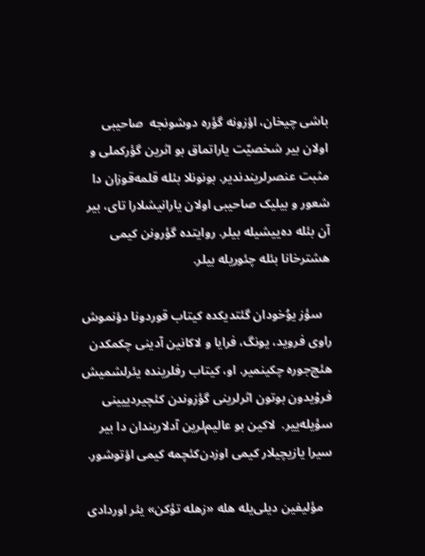باشی چیخان، اؤزونه گؤره دوشونجه  صاحیبی اولان بیر شخصیّت یاراتماق بو اثرین گؤرکملی و مثبت عنصرلریندندیر. بونونلا بئله قلمه‌قوزان دا شعور و بیلیک‌ صاحیبی اولان یارانیشلارا تای، بیر آن بئله ده‌ییشیله بیلر. روایتده گؤرونن کیمی هشترخانا بئله چئوریله بیلر.

   سؤز یوُخودان گئتدیکده کیتاب قوردونا دؤنموش راوی فروید، یونگ، فرایا و لاکانین آدینی چکمکدن هئچ‌جوره چکینمیر. او، کیتاب رفلرینده یئرلشمیش فروْیدون بوتون اثرلرینی گؤزوندن کئچیرد‌ییینی سؤیله‌ییر.  لاکین بو عالیم‌لرین آدلاریندان دا بیر سیرا یازیچیلار کیمی اوزدن‌کئچمه کیمی اؤتوشور.

   مؤلیفین دیلی‌یله هله «زهله تؤکن» یئر اوردادی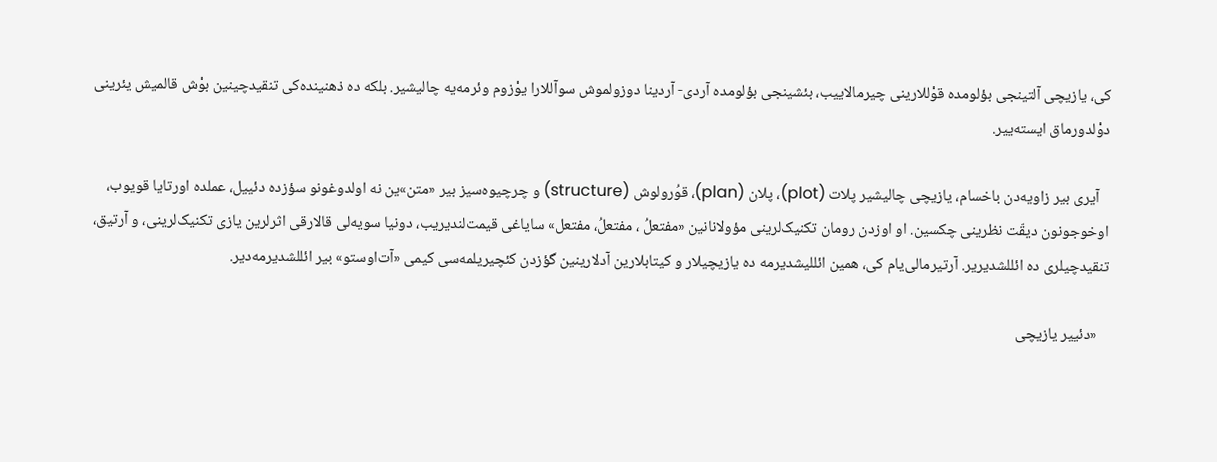کی، یازیچی آلتینجی بؤلومده قوْللارینی چیرمالاییب، بئشینجی بؤلومده آردی- آردینا دوزولموش سوآللارا یوْزوم وئرمه‌یه چالیشیر. بلکه ده ذهنینده‌کی تنقیدچینین بوْش قالمیش یئرینی دوْلدورماق‌ ایسته‌ییر.

   آیری بیر زاویه‌دن باخسام، یازیچی چالیشیر پلات (plot)، پلان (plan)، قوُرولوش (structure) و چرچیوه‌سیز بیر «متن»ین نه اولدوغونو سؤزده دئییل، عملده اورتایا قویوب، اوخوجونون دیقّت نظرینی چکسین. او اوزدن رومان تکنیک‌لرینی مؤولانانین «مفتعلُ ، مفتعلُ، مفتعل» سایاغی قیمت‌لندیریب، دونیا سویه‌لی قالارقی اثرلرین یازی تکنیک‌لرینی، و آرتیق، تنقیدچیلری ده ائللشدیریر. آرتیرمالی‌یام کی، همین ائللیشدیرمه ده یازیچیلار و کیتابلارین آدلارینین گؤزدن کئچیریلمه‌سی کیمی «آت‌اوستو» بیر ائللشدیرمه‌دیر.

   «دئییر یازیچی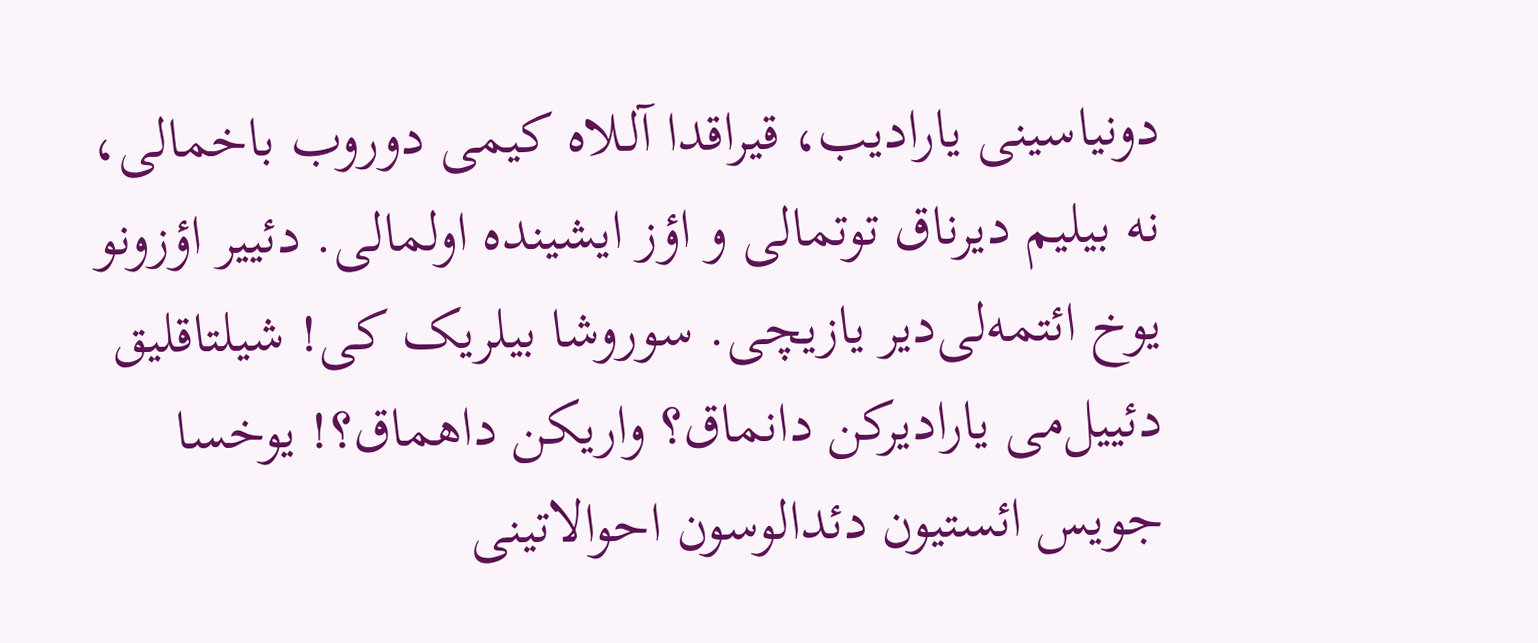دونیاسینی یارادیب، قیراقدا آلـلاه کیمی دوروب باخمالی، نه بیلیم دیرناق توتمالی و اؤز ایشینده اولمالی. دئییر اؤزونو یوخ ائتمه‌لی‌دیر یازیچی. سوروشا بیلریک کی! شیلتاقلیق دئییل‌می یارادیرکن دانماق؟ واریکن داهماق؟! یوخسا جویس ائستیون دئدالوسون احوالاتینی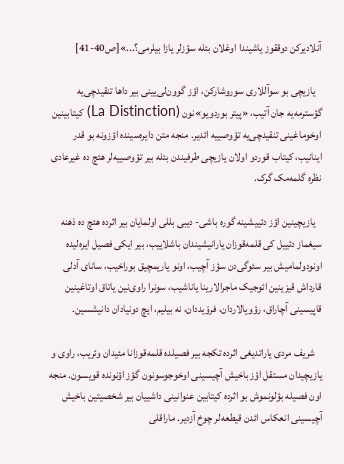آنلادیرکن دوققوز یاشیندا اوغلان بئله سؤزلر یازا بیلرمی؟...»[ص40-41]

   یازیچی بو سوآللاری سوروشارکن، اؤز گوون‌لی‌یینی بیر داها تنقیدچی‌یه گؤسترمه‌یه جان آتیب، «پیتر بوردویو»نون (La Distinction) کیتابینین اوخوماغینی تنقیدچی‌یه تؤوصییه ائدیر. منجه متن دایره‌سینده اؤزونه بو قدر اینانیب، کیتاب قوردو اولان یازیچی‌ طرفیندن بئله بیر تؤوصییه‌لر هئچ ده غیرعادی نظره گلمه‌مک گرک.

   یازیچینین اؤز دئییشینه گوره باشی- دیبی بللی اولمایان بیر اثرده هئچ ده ذهنه سیغماز دئییل کی قلمه‌قوزان یارانیشیندان باشلاییب، بیر ایکی فصیل ایره‌لیده اونودولمامیش بیر سئوگی‌دن سؤز آچیب، اونو یاریمچیق بوراخیب، سانای آدلی قارداش قیزینین ائوجیک ماجرالارینا یاناشیب، سونرا راوی‌نین یاتاق اوتاغینین قاپیسینی آچاراق، رؤویالاردان، فروْیددان، نه بیلیم، ایچ دونیادان دانیشسین.

   شریف مردی یاراتدیغی اثرده تکجه بیر فصیلده قلمه‌قوزانا مئیدان وئریب، راوی و یازیچیدان مستقل اؤز باخیش آچیسینی اوخوجوسونون گؤز اؤنونده قویسون. منجه اون فصیله بؤلونموش بو اثرده کیتابین عنوانینی داشییان بیر شخصیتین باخیش آچیسینی انعکاس ائدن قیطعه‌لر چوخ آزدیر. ماراقلی‌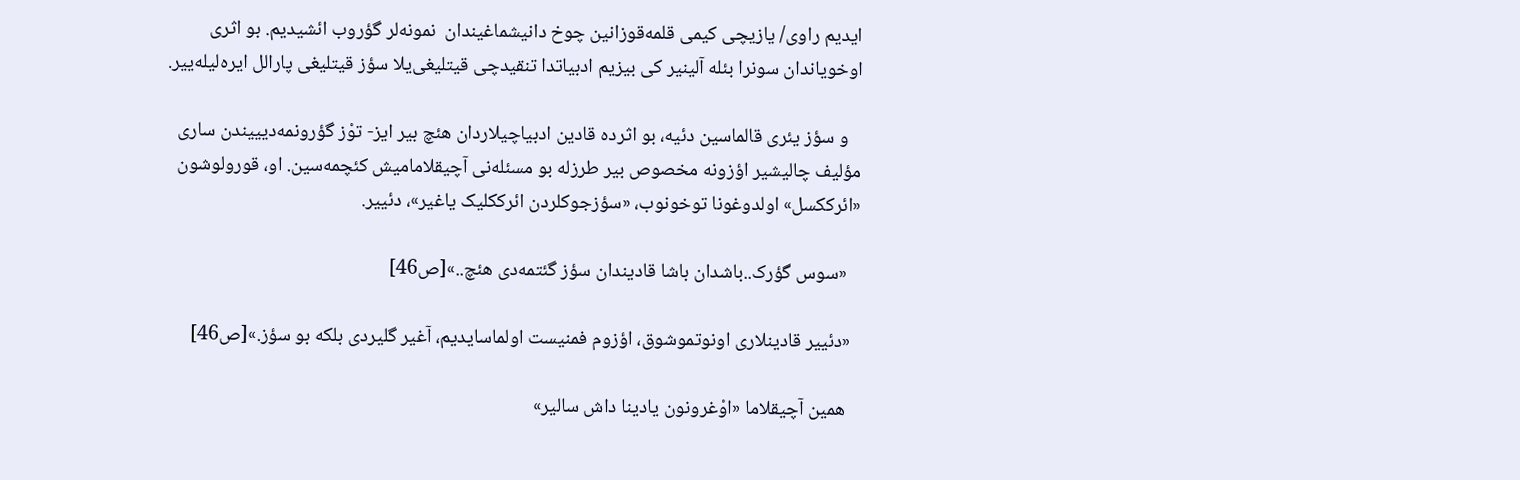ایدیم راوی/ یازیچی کیمی قلمه‌قوزانین چوخ دانیشماغیندان  نمونه‌لر گؤروب ائشیدیم. بو اثری اوخویاندان سونرا بئله آلینیر کی بیزیم ادبیاتدا تنقیدچی قیتلیغی‌یلا سؤز قیتلیغی پارالل ایره‌لیله‌ییر.

   و سؤز یئری قالماسین دئیه، بو اثرده قادین ادبیاچیلاردان هئچ بیر ایز- توْز گؤرونمه‌دیییندن ساری مؤلیف چالیشیر اؤزونه مخصوص بیر طرزله بو مسئله‌نی آچیقلامامیش کئچمه‌سین. او، قورولوشون «ائرککسل» اولدوغونا توخونوب، «سؤزجوکلردن ائرککلیک یاغیر»، دئییر.

   «سوس گؤرک..باشدان باشا قادیندان سؤز گئتمه‌دی هئچ..»[ص46]

  «دئییر قادینلاری اونوتموشوق، اؤزوم فمنیست اولماسایدیم، آغیر گلیردی بلکه بو سؤز.»[ص46]

   همین آچیقلاما «اوْغرونون یادینا داش سالیر»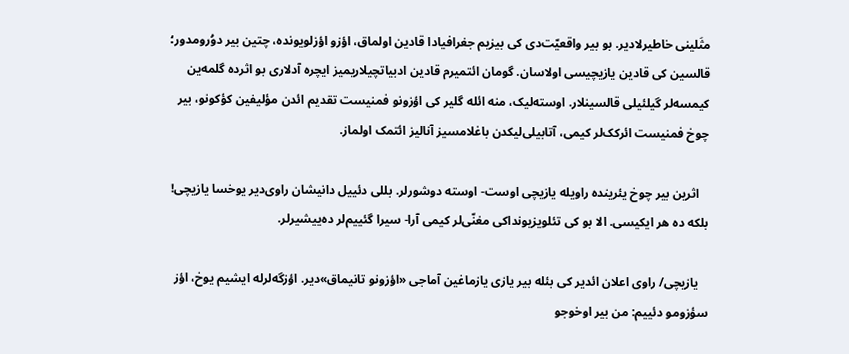مثَلینی خاطیرلادیر. بو بیر واقعیّت‌دی کی بیزیم جغرافیادا قادین اولماق، اؤزو اؤزلویونده، چتین بیر دوُرومدور؛ قالسین کی قادین یازیچیسی اولاسان. گومان ائتمیرم قادین ادبیاتچیلاریمیز ایچره آدلاری بو اثرده گلمه‌ین کیمسه‌لر گیلئیلی قالسینلار. اوسته‌لیک، منه ائله گلیر کی اؤزونو فمنیست تقدیم ائدن مؤلیفین کؤکونو، بیر چوخ فمنیست ائرکک‌لر کیمی، آتا‌بیلی‌لیکدن باغلامسیز آنالیز ائتمک اولماز.

   اثرین بیر چوخ یئرینده راویله یازیچی اوست- اوسته دوشورلر. بللی دئییل دانیشان راوی‌دیر یوخسا یازیچی! بلکه ده هر ایکیسی. الا بو کی تئلویزیونداکی مغنّی‌لر کیمی آرا- سیرا گئییم‌لر ده‌ییشیرلر.

   یازیچی/ راوی اعلان ائدیر کی بئله بیر یازی یازماغین آماجی «اؤزونو تانیماق»دیر. اؤزگه‌لرله ایشیم یوخ، اؤز سؤزومو دئییم: من بیر اوخوجو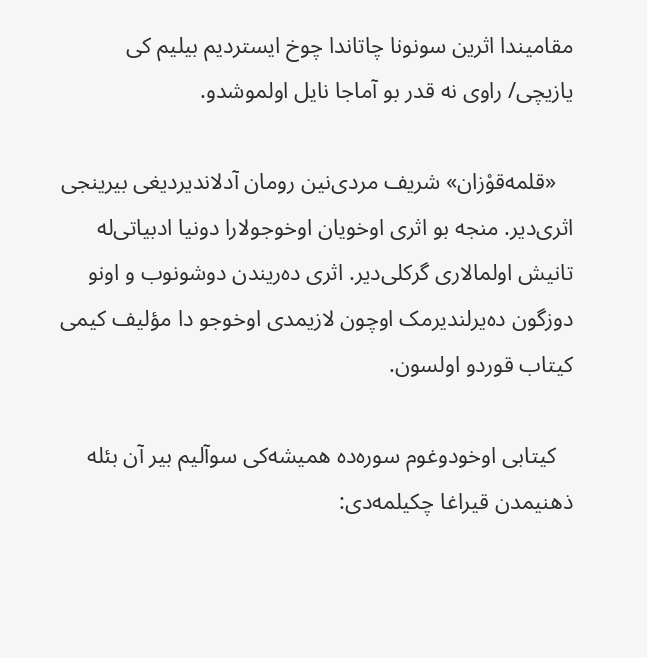مقامیندا اثرین سونونا چاتاندا چوخ ایستردیم بیلیم کی یازیچی/ راوی نه قدر بو آماجا نایل اولموشدو.

   «قلمه‌قوْزان» شریف مردی‌نین رومان آدلاندیردیغی بیرینجی اثری‌دیر. منجه بو اثری اوخویان اوخوجولارا دونیا ادبیاتی‌له تانیش اولمالاری گرکلی‌دیر. اثری ده‌ریندن دوشونوب و اونو دوزگون ده‌یرلندیرمک اوچون لازیمدی اوخوجو دا مؤلیف کیمی کیتاب قوردو اولسون.

   کیتابی اوخودوغوم سوره‌ده همیشه‌کی سوآلیم بیر آن بئله ذهنیمدن قیراغا چکیلمه‌دی: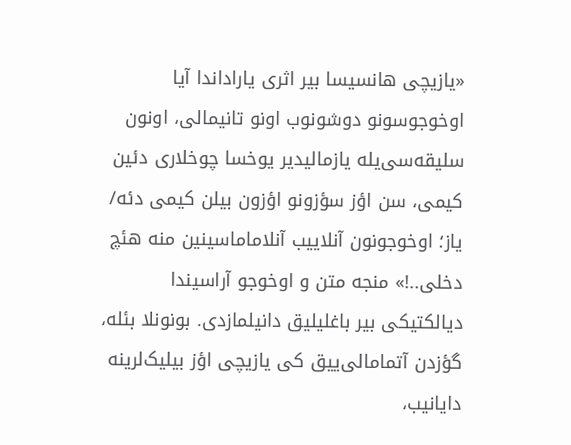«یازیچی هانسیسا بیر اثری یاراداندا آیا اوخوجوسونو دوشونوب اونو تانیمالی‌، اونون سلیقه‌سی‌یله یازمالیدیر یوخسا چوخلاری دئین کیمی، سن اؤز سؤزونو اؤزون بیلن کیمی دئه/ یاز؛ اوخوجونون آنلاییب آنلاماماسینین منه هئچ دخلی..!» منجه متن و اوخوجو آراسیندا دیالکتیکی بیر باغلیلیق دانیلمازدی. بونونلا بئله، گؤزدن آتمامالی‌ییق کی یازیچی اؤز بیلیک‌لرینه دایانیب،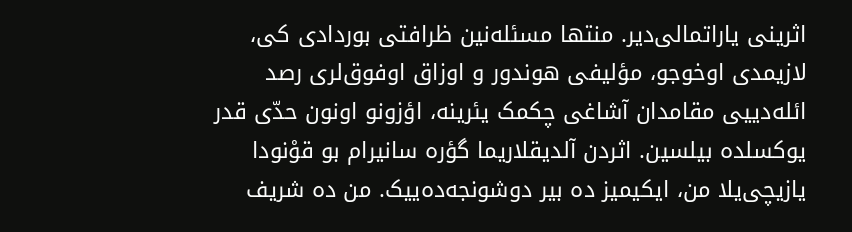اثرینی یاراتمالی‌دیر. منتها مسئله‌نین ظرافتی بوردادی کی، لازیمدی اوخوجو، مؤلیفی هوندور و اوزاق اوفوق‌لری رصد ائله‌دییی مقامدان آشاغی چکمک یئرینه، اؤزونو اونون حدّی قدر یوکسلده بیلسین. اثردن آلدیقلاریما گؤره سانیرام بو قوْنودا یازیچی‌یلا من، ایکیمیز ده بیر دوشونجه‌ده‌ییک. من ده شریف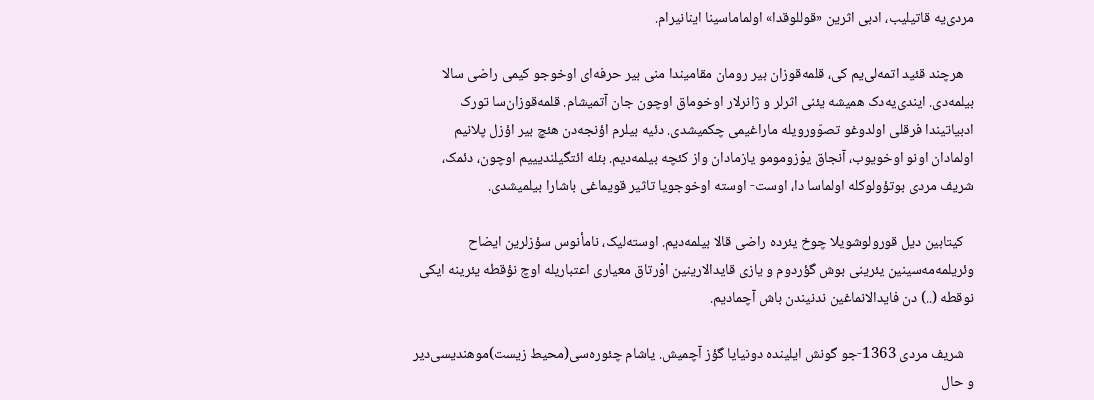مردی‌یه قاتیلیب، ادبی اثرین «قوللوقدا» اولماماسینا اینانیرام.

   هرچند قئید اتمه‌لی‌یم کی، قلمه‌قوزان بیر رومان مقامیندا منی بیر حرفه‌ای اوخوجو کیمی راضی سالا بیلمه‌دی. ایندی‌یه‌دک همیشه یئنی اثرلر و ژانرلار اوخوماق اوچون جان آتمیشام. قلمه‌قوزان‌سا تورک ادبیاتیندا فرقلی اولدوغو تصوّورویله ماراغیمی چکمیشدی. دئیه بیلرم اؤنجه‌دن هئچ بیر اؤزل پلانیم اولمادان اونو اوخویوب، آنجاق یوْزومومو یازمادان واز کئچه بیلمه‌دیم. بئله ائتگیلندیییم اوچون، دئمک، شریف مردی بوتؤولوکله اولماسا دا، اوست- اوسته اوخوجویا تاثیر قویماغی باشارا بیلمیشدی.

   کیتابین دیل قورولوشویلا چوخ یئرده راضی قالا بیلمه‌دیم. اوسته‌لیک، نامأنوس سؤزلرین ایضاح وئریلمه‌مه‌سینین یئرینی بوش گؤردوم و یازی قایدالارینین اوْرتاق معیاری اعتباریله اوچ نؤقطه یئرینه ایکی نوقطه (..) دن فایدالانماغین ندنیندن باش آچمادیم.

   شریف مردی‌ 1363-جو گونش ایلینده دونیایا گؤز آچمیش. یاشام چئوره‌سی(محیط زیست)موهندیسی‌دیر و حال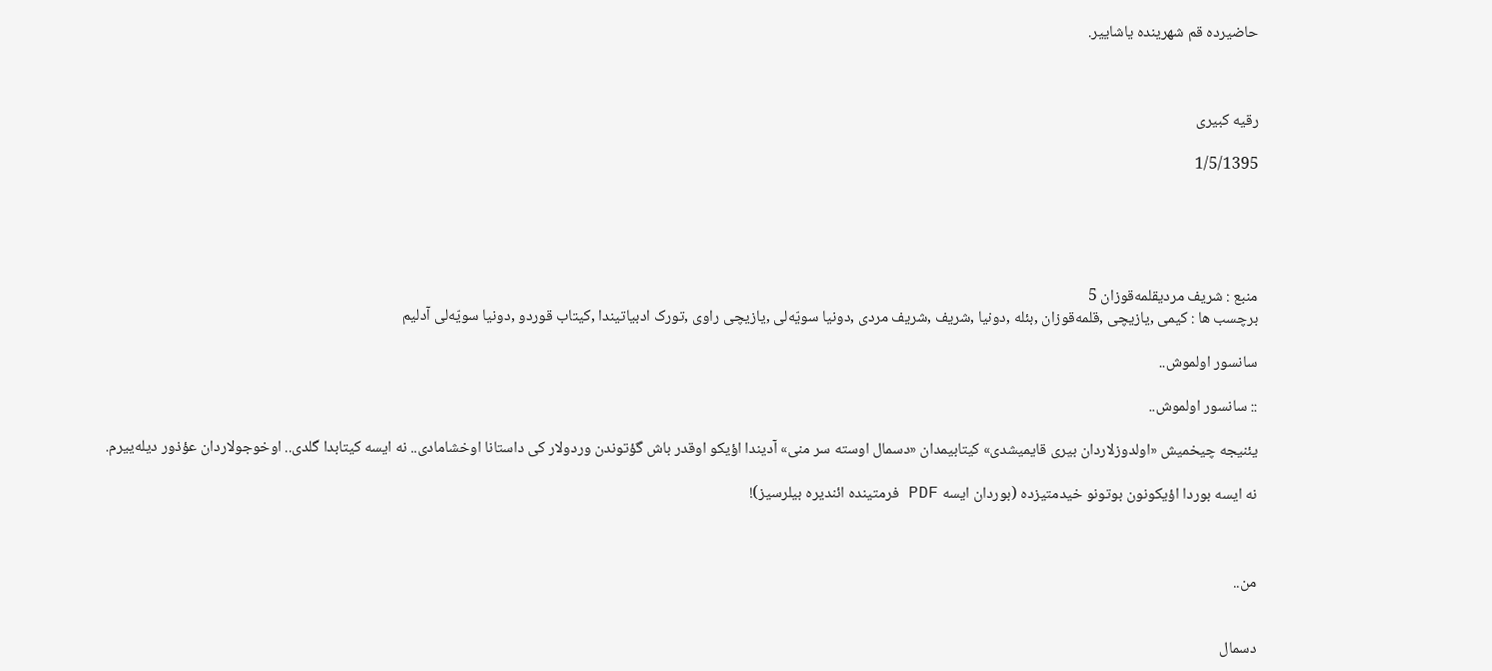حاضیرده قم شهرینده یاشاییر.



رقیه کبیری

1/5/1395





منبع : شریف مردیقلمه‌قوزان 5
برچسب ها : کیمی ,یازیچی ,قلمه‌قوزان ,بئله ,دونیا ,شریف ,شریف مردی ,دونیا سویّه‌لی ,یازیچی راوی ,تورک ادبیاتیندا ,کیتاب قوردو ,دونیا سویّه‌لی آدلیم

سانسور اولموش..

:: سانسور اولموش..

یئنیجه چیخمیش «اولدوزلاردان بیری قایمیشدی» کیتابیمدان «دسمال اوسته سر منی» آدیندا اؤیکو اوقدر باش گؤتوندن وردولار کی داستانا اوخشامادی.. نه ایسه کیتابدا گلدی.. اوخوجولاردان عؤذور دیله‌ییرم.

نه ایسه بوردا اؤیکونون بوتونو خیدمتیزده (بوردان ایسه PDF فرمتینده ائندیره بیلرسیز)!



من..


دسمال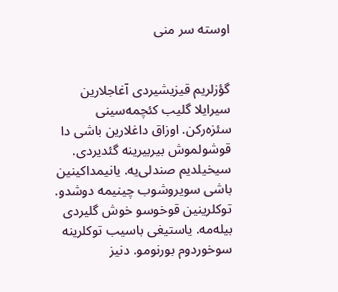اوسته سر منی


گؤزلریم قیزیشیردی آغاجلارین سیرایلا گلیب کئچمه‌سینی سئزه‌رکن. اوزاق داغلارین باشی دا قوشولموش بیربیرینه گئدیردی. سیخیلدیم صندلی‌یه. یانیمداکینین باشی سویروشوب چینیمه دوشدو. توکلرینین قوخوسو خوش گلیردی بیله‌مه. یاستیغی باسیب توکلرینه سوخوردوم بورنومو. دنیز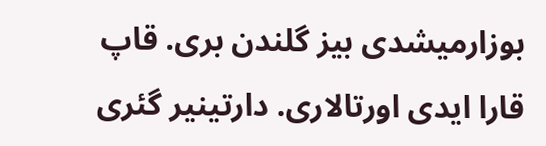بوزارمیشدی بیز گلندن بری. قاپ قارا ایدی اورتالاری. دارتینیر گئری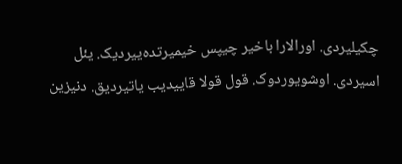چکیلیردی. اورالارا باخیر چیپس خیمیرتده‌ییردیک. یئل اسیردی. اوشویوردوک. قول قولا قاییدیب یاتیردیق. دنیزین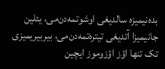بده‌نیمیزه سالدیغی اوشوتمه‌دن‌می، یئلین جانیمیزا آتدیغی تیتره‌تمه‌دن‌می، بیربیریمیزی تک تنها اؤز اؤزوموز ایچین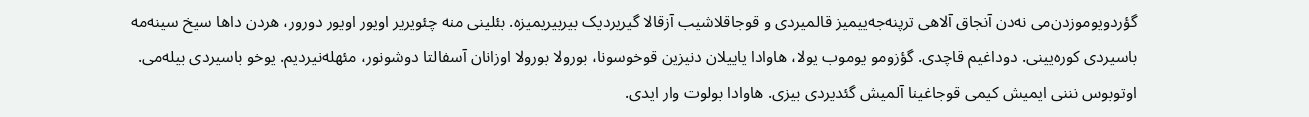گؤردویوموزدن‌می نه‌دن آنجاق آلاهی ترپنه‌جه‌ییمیز قالمیردی و قوجاقلاشیب آزقالا گیریردیک بیربیریمیزه. بئلینی منه چئویریر اویور اویور دورور، هردن داها سیخ سینه‌مه باسیردی کوره‌یینی. دوداغیم قاچدی. گؤزومو یوموب یولا، هاوادا یاییلان دنیزین قوخوسونا، بورولا بورولا اوزانان آسفالتا دوشونور، مئهله‌نیردیم. یوخو باسیردی بیله‌می. اوتوبوس نننی ایمیش کیمی قوجاغینا آلمیش گئدیردی بیزی. هاوادا بولوت وار ایدی.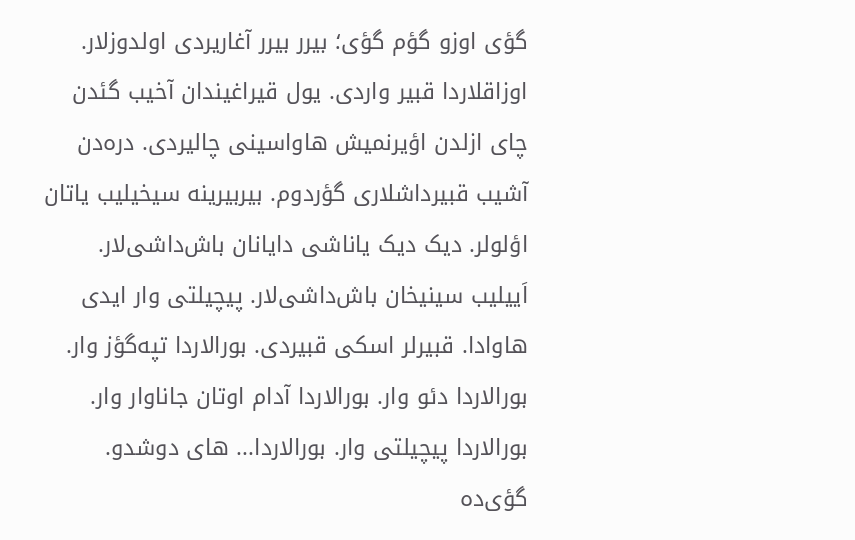گؤی اوزو گؤم گؤی؛ بیرر بیرر آغاریردی اولدوزلار. اوزاقلاردا قبیر واردی. یول قیراغیندان آخیب گئدن چای ازلدن اؤیرنمیش هاواسینی چالیردی. دره‌دن آشیب قبیرداشلاری گؤردوم. بیربیرینه سیخیلیب یاتان اؤلولر. دیک دیک یاناشی دایانان باش‌داشی‌لار. اَییلیب سینیخان باش‌داشی‌لار. پیچیلتی وار ایدی هاوادا. قبیرلر اسکی قبیردی. بورالاردا تپه‌گؤز وار. بورالاردا دئو وار. بورالاردا آدام اوتان جاناوار وار. بورالاردا پیچیلتی وار. بورالاردا... های دوشدو. گؤی‌ده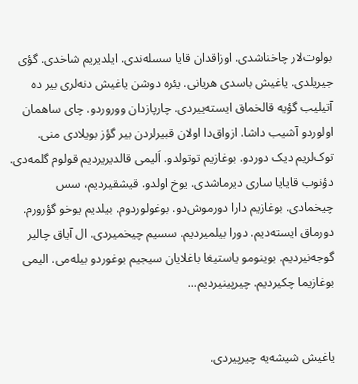بولوت‌لار چاخناشدی. اوزاقدان قایا سسله‌ندی. ایلدیریم شاخدی. گؤی جیریلدی. یاغیش باسدی هریانی. یئره دوشن یاغیش دنه‌لری بیر ده آتیلیب گؤیه قالخماق ایسته‌ییردی. چارپازدان ووروردو. چای ساهمان اولوردو آشیب داشا. ازواق‌دا اولان قبیرلردن بیر گؤز بویلادی منی. توک‌لریم دیک دوردو. بوغازیم توتولدو. اَلیمی قالدیریردیم قولوم گلمه‌دی. دؤنوب قایایا ساری دیرماشدی. یوخ اولدو. قیشقیردیم، سس چیخمادی. بوغازیم دارا دورموش‌دو. بوغولوردوم. بیلدیم یوخو گؤرورم. دورماق ایسته‌دیم. دورا بیلمیردیم. سسیم چیخمیردی. ال آیاق چالیر گوجه‌نیردیم. بوینومو یاستیغا باغلایان سیجیم بوغوردو بیله‌می. الیمی بوغازیما چکیردیم. چیرپینیردیم...


یاغیش شیشه‌یه چیرپیردی.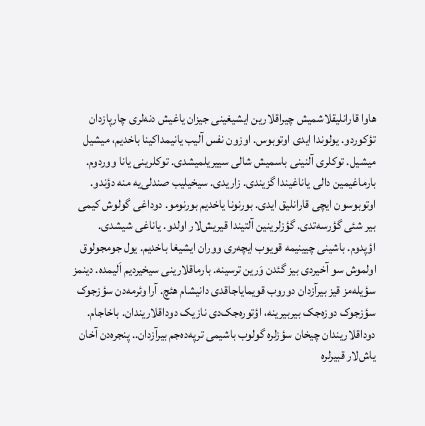هاوا قارانلیقلاشمیش چیراقلارین ایشیغینی جیزان یاغیش دنه‌لری چارپازدان تؤکوردو. یولوندا ایدی اوتوبوس. اوزون نفس آلیب یانیمداکینا باخدیم، میشیل میشیل. توکلری آلنینی باسمیش شالی سییریلمیشدی. توکلرینی یانا ووردوم. بارماغیمین دالی یاناغیندا گزیندی. زاریدی. سیخیلیب صندلی‌یه منه دؤندو. اوتوبوسون ایچی قارانلیق ایدی. بورنونا یاخدیم بورنومو. دوداغی گولوش کیمی بیر شئی گؤرسه‌تدی. گؤزلرینین آلتیندا قیریش‌لار اولدو. یاناغی شیشدی. اؤپدوم. باشینی چیینیمه قویوب ایچه‌ری ووران ایشیغا باخدیم. یول جومجولوق اولموش سو آخیردی بیز گئدن وَرین ترسینه. بارماقلارینی سیخیردیم اَلیمده. دینمز سؤیله‌مز قیز بیرآزدان دوروب قویمایاجاقدی دانیشام هئچ. آرا وئرمه‌دن سؤزجوک سؤزجوک دوزه‌جک بیربیرینه، اؤتوره‌جک‌دی نازیک دوداقلاریندان. باخاجام. دوداقلاریندان چیخان سؤزلره گولوب باشیمی ترپه‌ده‌جم بیرآزدان.. پنجره‌دن آخان یاش‌لار قبیرلره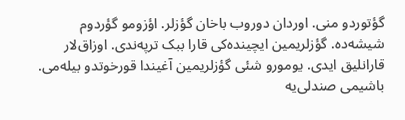گؤتوردو منی. اوردان دوروب باخان گؤزلر. اؤزومو گؤردوم شیشه‌ده. گؤزلریمین ایچینده‌کی قارا ببک ترپه‌ندی. اوزاق‌لار قارانلیق ایدی. یومورو شئی گؤزلریمین آغیندا قورخوتدو بیله‌می. باشیمی صندلی‌یه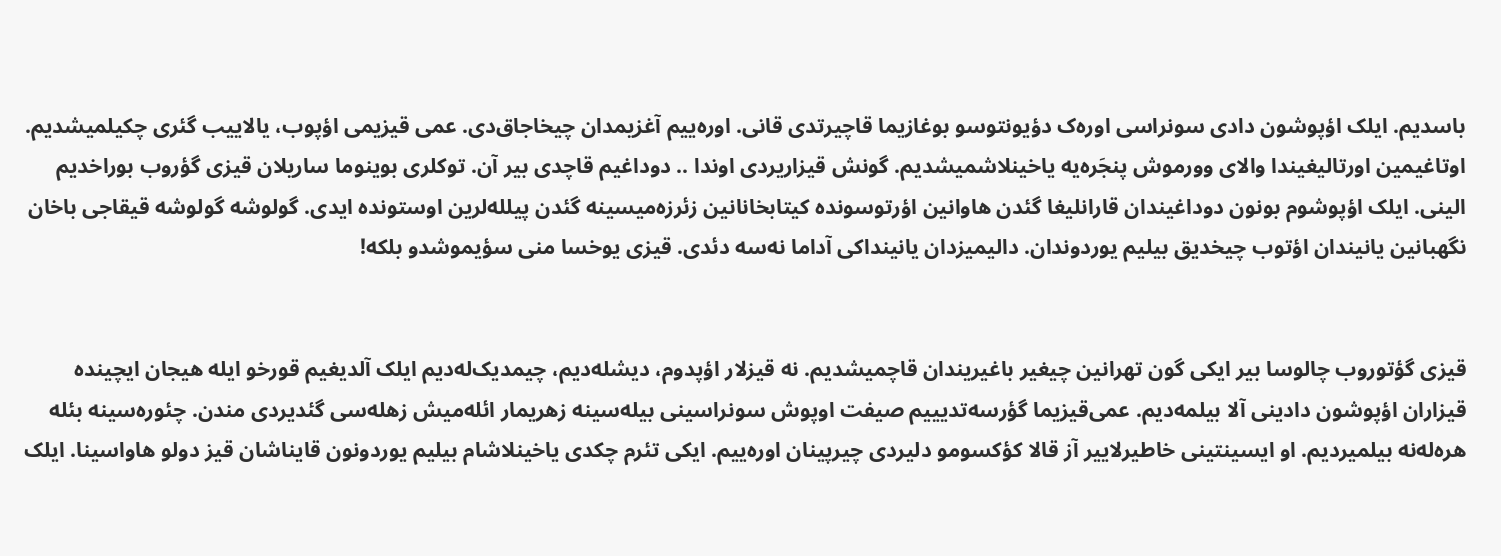باسدیم. ایلک اؤپوشون دادی سونراسی اوره‌ک دؤیونتوسو بوغازیما قاچیرتدی قانی. اوره‌ییم آغزیمدان چیخاجاق‌دی. عمی قیزیمی اؤپوب، یالاییب گئری چکیلمیشدیم. اوتاغیمین اورتالیغیندا والای وورموش پنجَره‌یه یاخینلاشمیشدیم. گونش قیزاریردی اوندا .. دوداغیم قاچدی بیر آن. توکلری بوینوما ساریلان قیزی گؤروب بوراخدیم الینی. ایلک اؤپوشوم بونون دوداغیندان قارانلیغا گئدن هاوانین اؤرتوسونده کیتابخانانین زئرزه‌میسینه گئدن پیلله‌لرین اوستونده ایدی. گولوشه گولوشه قیقاجی باخان نگهبانین یانیندان اؤتوب چیخدیق بیلیم یوردوندان. دالیمیزدان یانینداکی آداما نه‌سه دئدی. قیزی یوخسا منی سؤیموشدو بلکه!


قیزی گؤتوروب چالوسا بیر ایکی گون تهرانین چیغیر باغیریندان قاچمیشدیم. نه قیزلار اؤپدوم، دیشله‌دیم، چیمدیک‌له‌دیم ایلک آلدیغیم قورخو ایله هیجان ایچینده قیزاران اؤپوشون دادینی آلا بیلمه‌دیم. عمی‌قیزیما گؤرسه‌تدیییم صیفت اوپوش سونراسینی بیله‌سینه زهریمار ائله‌میش زهله‌سی گئدیردی مندن. چئوره‌سینه بئله هره‌له‌نه بیلمیردیم. او ایسینتینی خاطیرلاییر آز قالا کؤکسومو دلیردی چیرپینان اوره‌ییم. ایکی تئرم چکدی یاخینلاشام بیلیم یوردونون قایناشان قیز دولو هاواسینا. ایلک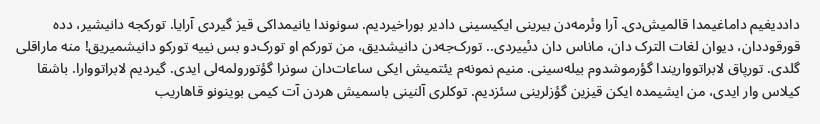داددیغیم داماغیمدا قالمیش‌دی. آرا وئرمه‌دن بیرینی ایکیسینی دادیر بوراخیردیم. سونوندا یانیمداکی قیز گیردی آرایا. تورکجه دانیشیر، دده قورقوددان، دیوان لغات الترک دان، ماناس دان دئییردی.. تورک‌جه‌دن دانیشدیق، من تورکم او تورک‌دو بس نییه تورکو دانیشمیریق! منه ماراقلی گلدی. تورپاق لابراتوواریندا گؤرموشدوم بیله‌سینی. منیم نمونه‌م یئتمیش ایکی ساعات‌دان سونرا گؤتورولمه‌لی ایدی. گیردیم لابراتووارا. باشقا کیلاس وار ایدی، من ایشیمده ایکن قیزین گؤزلرینی سئزدیم. توکلری آلنینی باسمیش هردن آت کیمی بوینونو قاهاریب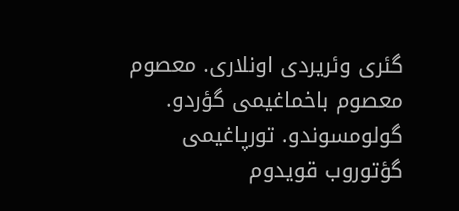گئری وئریردی اونلاری. معصوم معصوم باخماغیمی گؤردو. گولومسوندو. تورپاغیمی گؤتوروب قویدوم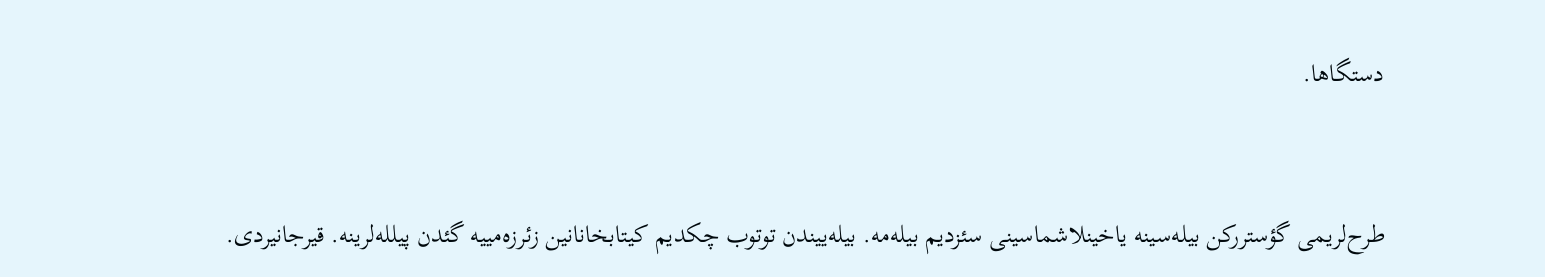دستگاها.


طرح‌لریمی گؤستررکن بیله‌سینه یاخینلاشماسینی سئزدیم بیله‌مه. بیله‌ییندن توتوب چکدیم کیتابخانانین زئرزه‌مییه گئدن پیلله‌لرینه. قیرجانیردی.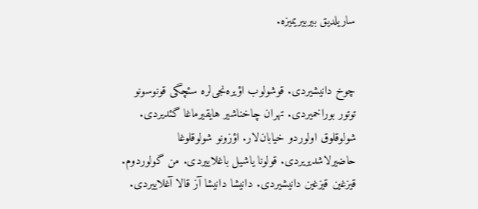ساریلدیق بیربیریمیزه.


چوخ دانیشیردی. قوشولوب اؤیره‌نجی‌لره سئچگی قونوسونو توتور بوراخمیردی. تهران چاخناشیر هایقیرماغا گئدیردی. شولوقلوق اولوردو خیابان‌لار. اؤزونو شولوقلوغا حاضیرلاشدیریردی. قولونا یاشیل باغلاییردی. من گولوردوم. قیزغین قیزغین دانیشیردی. دانیشا دانیشا آز قالا آغلاییردی.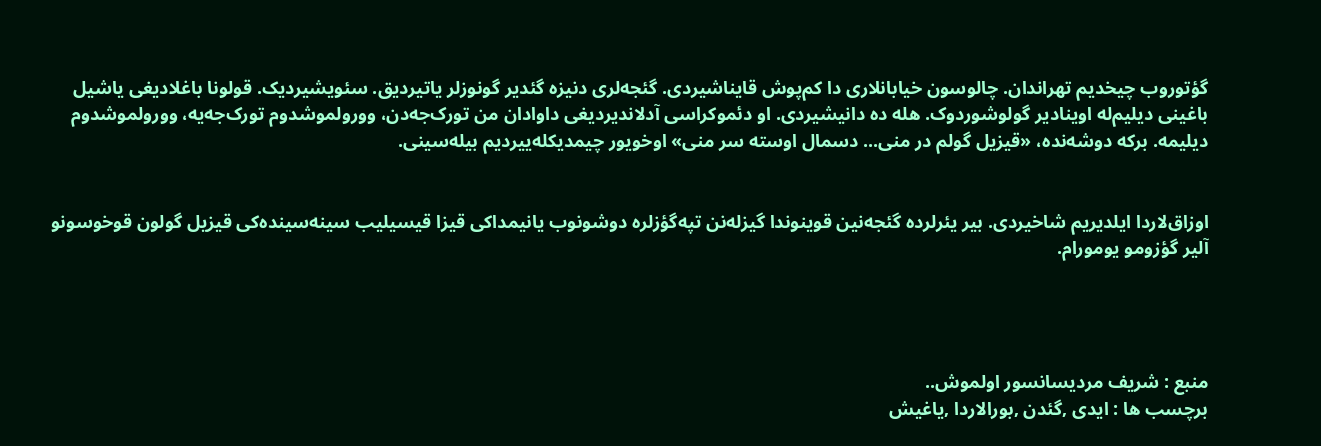گؤتوروب چیخدیم تهراندان. چالوسون خیابانلاری دا کم‌پوش قایناشیردی. گئجه‌لری دنیزه گئدیر گونوزلر یاتیردیق. سئویشیردیک. قولونا باغلادیغی یاشیل باغینی دیلیم‌له اوینادیر گولوشوردوک. هله ده دانیشیردی. او دئموکراسی آدلاندیردیغی داوادان من تورک‌جه‌دن، وورولموشدوم تورک‌جه‌یه، وورولموشدوم دیلیمه. برکه دوشه‌نده، «قیزیل گولم در منی... دسمال اوسته سر منی» اوخویور چیمدیکله‌ییردیم بیله‌سینی.


اوزاق‌لاردا ایلدیریم شاخیردی. بیر یئرلرده گئجه‌نین قوینوندا گیزله‌نن تپه‌گؤزلره دوشونوب یانیمداکی قیزا قیسیلیب سینه‌سینده‌کی قیزیل گولون قوخوسونو آلیر گؤزومو یومورام.




منبع : شریف مردیسانسور اولموش..
برچسب ها : ایدی ,گئدن ,بورالاردا ,یاغیش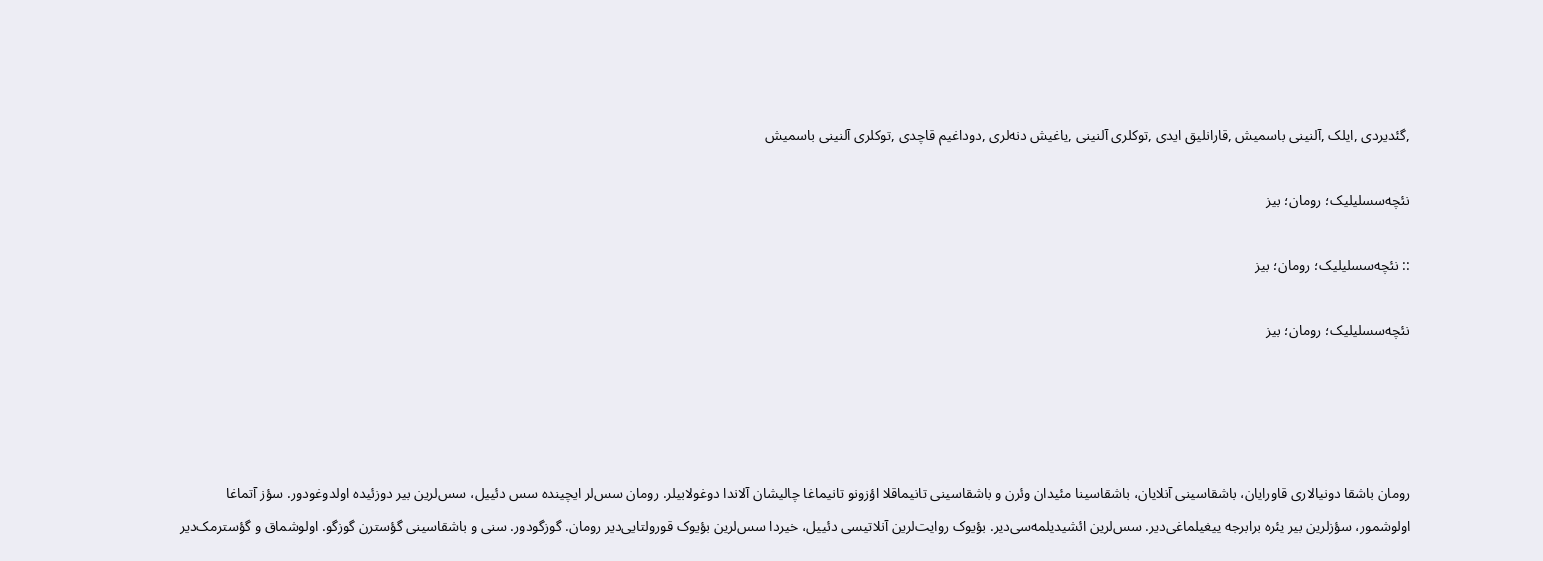,گئدیردی ,ایلک ,آلنینی باسمیش ,قارانلیق ایدی ,توکلری آلنینی ,یاغیش دنه‌لری ,دوداغیم قاچدی ,توکلری آلنینی باسمیش

نئچه‌سسلیلیک؛ رومان؛ بیز

:: نئچه‌سسلیلیک؛ رومان؛ بیز

نئچه‌سسلیلیک؛ رومان؛ بیز




رومان باشقا دونیالاری قاورایان، باشقاسینی آنلایان، باشقاسینا مئیدان وئرن و باشقاسینی تانیماقلا اؤزونو تانیماغا چالیشان آلاندا دوغولابیلر. رومان سس‌لر ایچینده سس دئییل، سس‌لرین بیر دوزئیده اولدوغودور. سؤز آتماغا اولوشمور، سؤزلرین بیر یئره برابرجه ییغیلماغی‌دیر. سس‌لرین ائشیدیلمه‌سی‌دیر. بؤیوک روایت‌لرین آنلاتیسی دئییل، خیردا سس‌لرین بؤیوک قورولتایی‌دیر رومان. گوزگودور. سنی و باشقاسینی گؤسترن گوزگو. اولوشماق و گؤسترمک‌دیر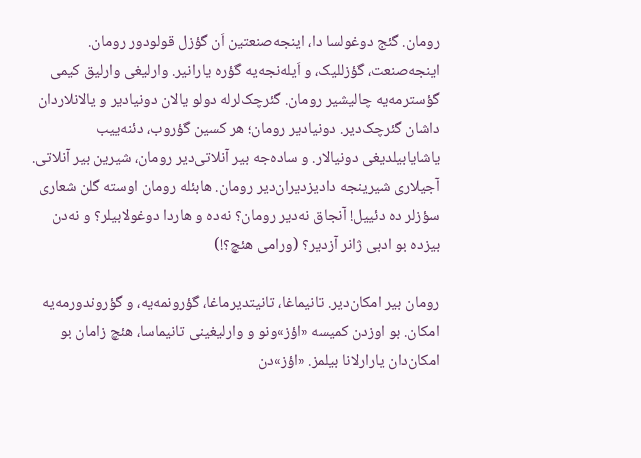رومان. گئج دوغولسا دا، اینجه‌صنعتین اَن گؤزل قولودور رومان. اینجه‌صنعت، گؤزللیک، و اَیله‌نجه‌یه گؤره یارانیر. وارلیغی وارلیق کیمی گؤسترمه‌یه چالیشیر رومان. گئرچک‌لرله دولو یالان دونیادیر و یالانلاردان داشان گئرچک‌دیر. دونیادیر رومان؛ هر کسین گؤروب، دئنه‌ییب یاشایابیلدیغی دونیالار. و ساده‌جه بیر آنلاتی‌دیر رومان، شیرین بیر آنلاتی. آجیلاری شیرینجه دادیزدیران‌دیر رومان. هابئله رومان اوسته گلن شعاری سؤزلر ده دئییل! آنجاق نه‌دیر رومان؟ نه‌ده و هاردا دوغولابیلر؟ و نه‌دن بیزده بو ادبی ژانر آزدیر؟ (ورامی هئچ؟!)

رومان بیر امکان‌دیر. تانیماغا، تانیتدیرماغا، گؤرونمه‌یه، و گؤروندورمه‌یه امکان. بو اوزدن کمیسه «اؤز»ونو و وارلیغینی تانیماسا، هئچ زامان بو امکان‌دان یارارلانا بیلمز. «اؤز»دن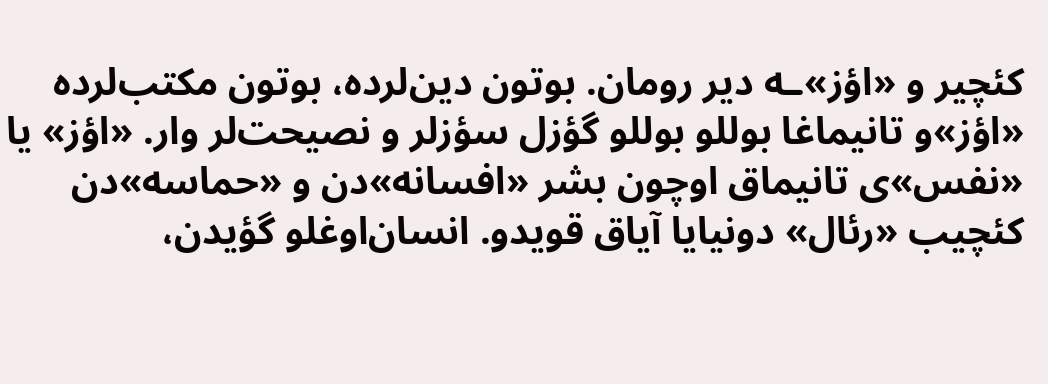کئچیر و «اؤز»ـه دیر رومان. بوتون دین‌لرده، بوتون مکتب‌لرده «اؤز»و تانیماغا بوللو بوللو گؤزل سؤزلر و نصیحت‌لر وار. «اؤز» یا «نفس»ی تانیماق اوچون بشر «افسانه»دن و «حماسه»دن کئچیب «رئال» دونیایا آیاق قویدو. انسان‌اوغلو گؤیدن،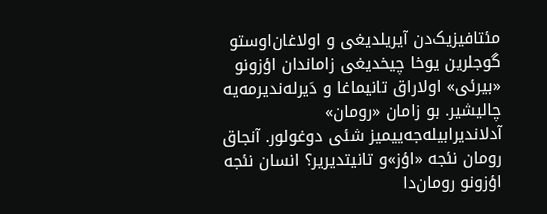مئتافیزیک‌دن آیریلدیغی و اولاغان‌اوستو گوجلرین یوخا چیخدیغی زاماندان اؤزونو «بیرئی» اولاراق تانیماغا و دَیرله‌ندیرمه‌یه چالیشیر. بو زامان «رومان» آدلاندیرابیله‌جه‌ییمیز شئی دوغولور. آنجاق رومان نئجه «اؤز»و تانیتدیریر؟ انسان نئجه اؤزونو رومان‌دا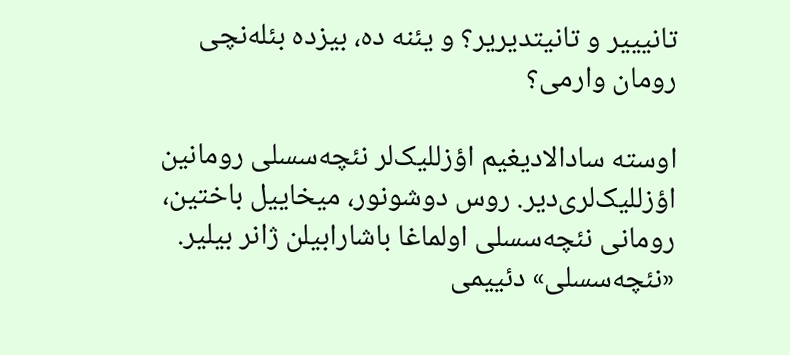تانیییر و تانیتدیریر؟ و یئنه ده، بیزده بئله‌نچی رومان وارمی؟

اوسته سادالادیغیم اؤزللیک‌لر نئچه‌سسلی رومانین اؤزللیک‌لری‌دیر. روس دوشونور، میخاییل باختین، رومانی نئچه‌سسلی اولماغا باشارابیلن ژانر بیلیر. «نئچه‌سسلی» دئییمی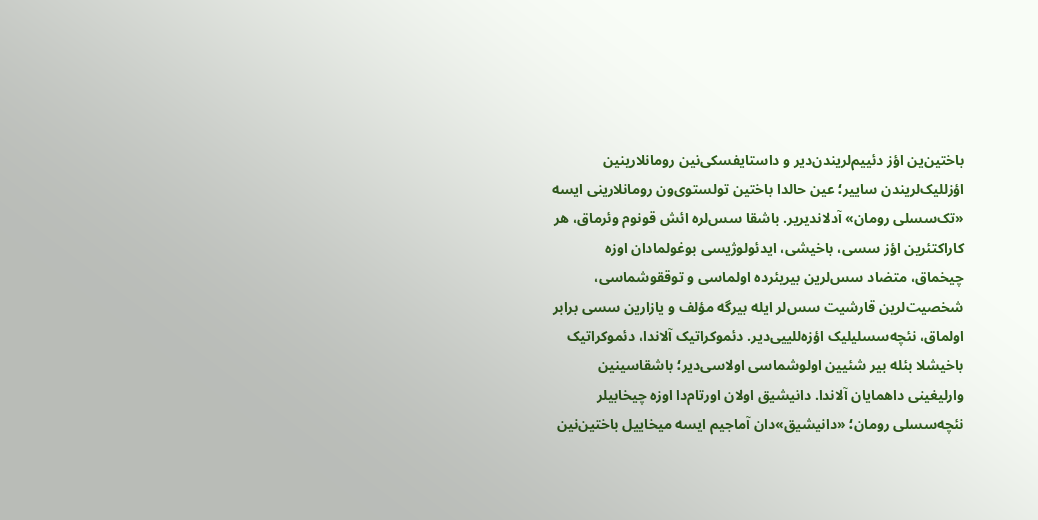باختین‌ین اؤز دئییم‌لریندن‌دیر و داستایفسکی‌نین رومانلارینین اؤزللیک‌لریندن ساییر؛ عین حالدا باختین تولستوی‌ون رومانلارینی ایسه «تک‌سسلی رومان» آدلاندیریر. باشقا سس‌لره ائش قونوم وئرماق، هر کاراکتئرین اؤز سسی، باخیشی، ایدئولوژیسی بوغولمادان اوزه چیخماق، متضاد سس‌لرین بیریئرده اولماسی و توققوشماسی، شخصیت‌لرین قارشیت سس‌لر ایله بیرگه مؤلف و یازارین سسی برابر اولماق، نئچه‌سسلیلیک اؤزه‌للییی‌دیر. دئموکراتیک آلاندا، دئموکراتیک باخیشلا بئله بیر شئیین اولوشماسی اولاسی‌دیر؛ باشقاسینین وارلیغینی داهمایان آلاندا. دانیشیق اولان اورتام‌دا اوزه چیخابیلر نئچه‌سسلی رومان؛ «دانیشیق»دان آماجیم ایسه میخاییل باختین‌نین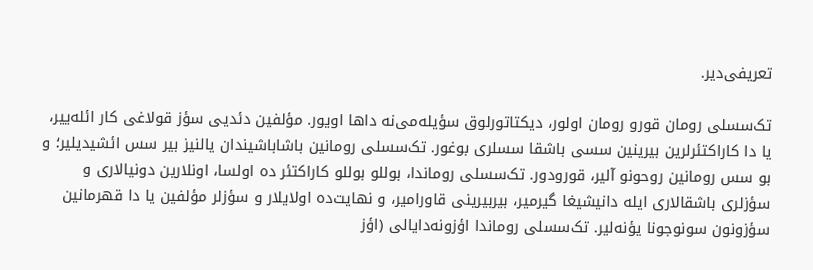تعریفی‌دیر.

تک‌سسلی رومان قورو رومان اولور، دیکتاتورلوق سؤیله‌می‌نه داها اویور. مؤلفین دئدیی سؤز قولاغی کار ائله‌ییر، یا دا کاراکتئرلرین بیرینین سسی باشقا سسلری بوغور. تک‌سسلی رومانین باشاباشیندان یالنیز بیر سس ائشیدیلیر؛ و بو سس رومانین روحونو آلیر، قورودور. تک‌سسلی روماندا، بوللو بوللو کاراکتئر ده اولسا، اونلارین دونیالاری و سؤزلری باشقالاری ایله دانیشیغا گیرمیر، بیربیرینی قاورامیر، و نهایت‌ده اولایلار و سؤزلر مؤلفین یا دا قهرمانین سؤزونون سونوجونا یؤنه‌لیر. تک‌سسلی روماندا اؤزونه‌دایالی (اؤز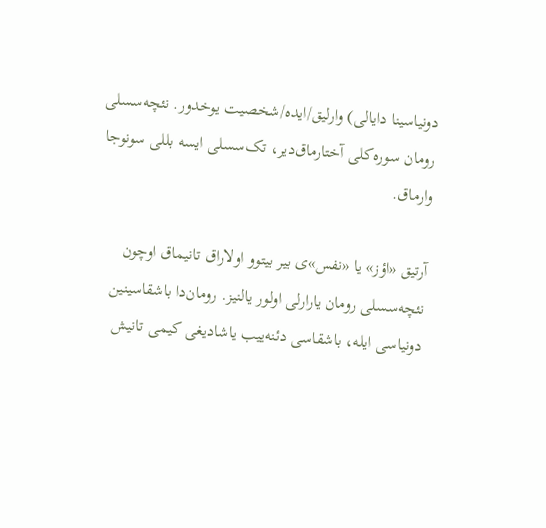دونیاسینا دایالی) وارلیق/ایده/شخصیت یوخدور. نئچه‌سسلی رومان سوره‌کلی آختارماق‌دیر، تک‌سسلی ایسه بللی سونوجا وارماق.

آرتیق «اؤز» یا «نفس»ی بیر بیتوو اولاراق تانیماق اوچون نئچه‌سسلی رومان یارارلی اولور یالنیز. رومان‌دا باشقاسینین دونیاسی ایله، باشقاسی دئنه‌ییب یاشادیغی کیمی تانیش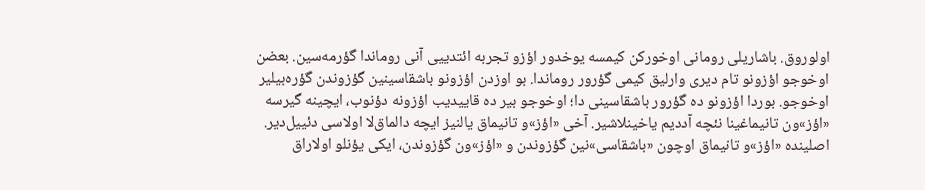اولوروق. باشاریلی رومانی اوخورکن کیمسه یوخدور اؤزو تجربه ائتدییی آنی روماندا گؤرمه‌سین. بعضن اوخوجو اؤزونو تام دیری وارلیق کیمی گؤرور روماندا. بو اوزدن اؤزونو باشقاسینین گؤزوندن گؤره‌بیلیر اوخوجو. بوردا اؤزونو ده گؤرور باشقاسینی دا؛ اوخوجو بیر ده قاییدیب اؤزونه دؤنوب، ایچینه گیرسه «اؤز»ون تانیماغینا نئچه آددیم یاخینلاشیر. آخی «اؤز»و تانیماق یالنیز ایچه دالماق‌لا اولاسی دئییل‌دیر. اصلینده «اؤز»و تانیماق اوچون «باشقاسی»نین گؤزوندن و «اؤز»ون گؤزوندن، ایکی یؤنلو اولاراق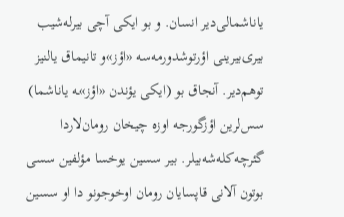یاناشمالی‌دیر انسان. و بو ایکی آچی بیرله‌شیب بیری‌بیرینی اؤرتوشدورمه‌سه «اؤز»و تانیماق یالنیز توهم‌دیر. آنجاق بو (ایکی یؤندن «اؤز»ـه یاناشما) سس‌لرین اؤزگورجه اوزه چیخان رومان‌لاردا گئرچه‌کله‌شه‌بیلر. بیر سسین یوخسا مؤلفین سسی بوتون آلانی قاپسایان رومان اوخوجونو دا او سسین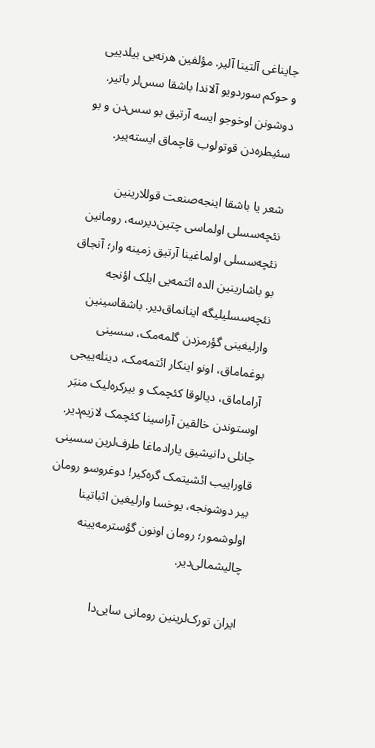جایناغی آلتینا آلیر. مؤلفین هرنه‌یی بیلدییی و حوکم سوردویو آلاندا باشقا سس‌لر باتیر. دوشونن اوخوجو ایسه آرتیق بو سس‌دن و بو سئیطره‌دن قوتولوب قاچماق ایسته‌ییر.

شعر یا باشقا اینجه‌صنعت قوللارینین نئچه‌سسلی اولماسی چتین‌دیرسه، رومانین نئچه‌سسلی اولماغینا آرتیق زمینه وار؛ آنجاق بو باشارینین الده ائتمه‌یی ایلک اؤنجه نئچه‌سسلیلیگه اینانماق‌دیر. باشقاسینین وارلیغینی گؤرمزدن گلمه‌مک، سسینی بوغماماق، اونو اینکار ائتمه‌مک، دینله‌ییجی آراماماق، دیالوقا کئچمک و بیرکره‌لیک منبَر اوستوندن خالقین آراسینا کئچمک لازیم‌دیر. جانلی دانیشیق یارادماغا طرف‌لرین سسینی قاوراییب ائشیتمک گره‌کیر! دوغروسو رومان بیر دوشونجه، یوخسا وارلیغین اثباتینا اولوشمور؛ رومان اونون گؤسترمه‌یینه چالیشمالی‌دیر.

ایران تورک‌لرینین رومانی سایی‌دا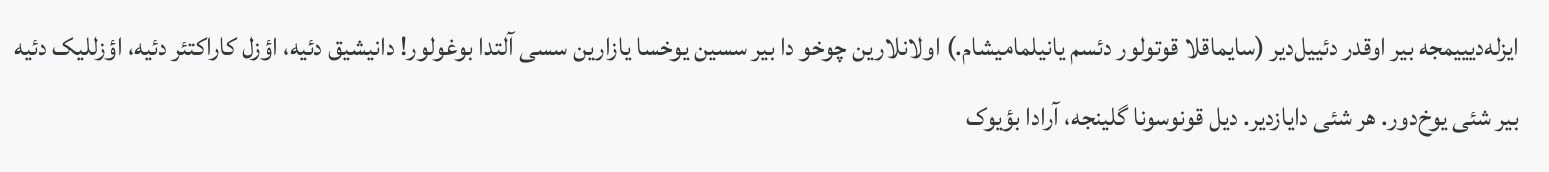ایزله‌دیییمجه بیر اوقدر دئییل‌دیر (سایماقلا قوتولور دئسم یانیلمامیشام.) اولانلارین چوخو دا بیر سسین یوخسا یازارین سسی آلتدا بوغولور! دانیشیق دئیه، اؤزل کاراکتئر دئیه، اؤزللیک دئیه بیر شئی یوخ‌دور. هر شئی دایازدیر. دیل قونوسونا گلینجه، آرادا بؤیوک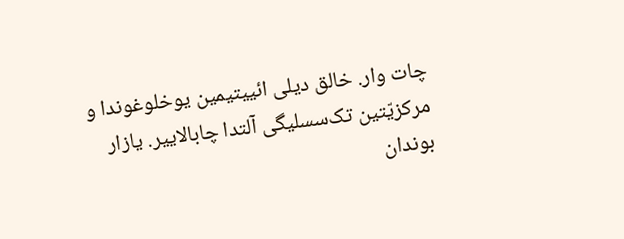چات وار. خالق دیلی ائییتیمین یوخلوغوندا و مرکزیّتین تک‌سسلیگی آلتدا چابالاییر. یازار بوندان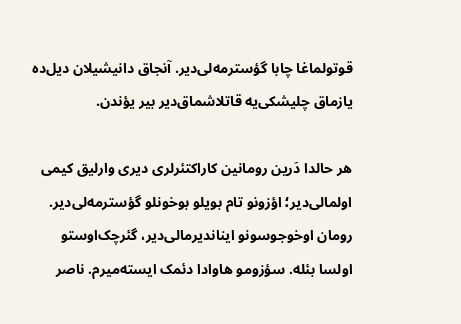قوتولماغا چابا گؤسترمه‌لی‌دیر. آنجاق دانیشیلان دیل‌ده یازماق چلیشکی‌یه قاتلاشماق‌دیر بیر یؤندن.

هر حالدا دَرین رومانین کاراکتئرلری دیری وارلیق کیمی اولمالی‌دیر؛ اؤزونو تام بویلو بوخونلو گؤسترمه‌لی‌دیر. رومان اوخوجوسونو ایناندیرمالی‌دیر، گئرچک‌اوستو اولسا بئله. سؤزومو هاوادا دئمک ایسته‌میرم. ناصر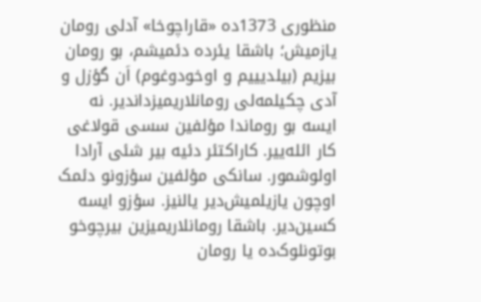منظوری 1373ده «قاراچوخا» آدلی رومان یازمیش؛ باشقا یئرده دئمیشم، بو رومان بیزیم (بیلدیییم و اوخودوغوم) اَن گؤزل و آدی چکیلمه‌لی رومانلاریمیزداندیر. نه ایسه بو روماندا مؤلفین سسی قولاغی کار ائله‌ییر. کاراکتئر دئیه بیر شئی آرادا اولوشمور. سانکی مؤلفین سؤزونو دئمک اوچون یازیلمیش‌دیر یالنیز. سؤزو ایسه کسین‌دیر. باشقا رومانلاریمیزین بیرچوخو بوتونلوک‌ده یا رومان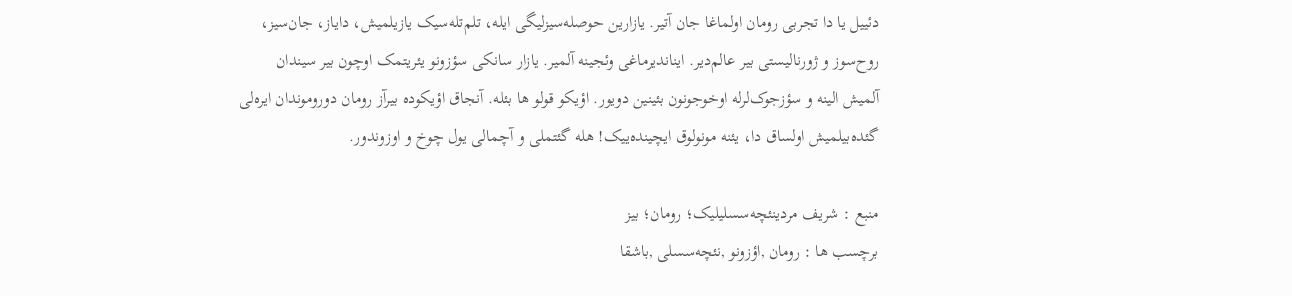دئییل یا دا تجربی رومان اولماغا جان آتیر. یازارین حوصله‌سیزلیگی ایله، تلم‌تله‌سیک یازیلمیش، دایاز، جان‌سیز، روح‌سوز و ژورنالیستی بیر عالم‌دیر. ایناندیرماغی وئجینه آلمیر. یازار سانکی سؤزونو یئریتمک اوچون بیر سیندان آلمیش الینه و سؤزجوک‌لرله اوخوجونون بئینین دویور. اؤیکو قولو ها بئله. آنجاق اؤیکوده بیرآز رومان دوروموندان ایره‌لی گئده‌بیلمیش اولساق دا، یئنه مونولوق ایچینده‌ییک! هله گئتملی و آچمالی یول چوخ و اوزوندور.

منبع : شریف مردینئچه‌سسلیلیک؛ رومان؛ بیز
برچسب ها : رومان ,اؤزونو ,نئچه‌سسلی ,باشقا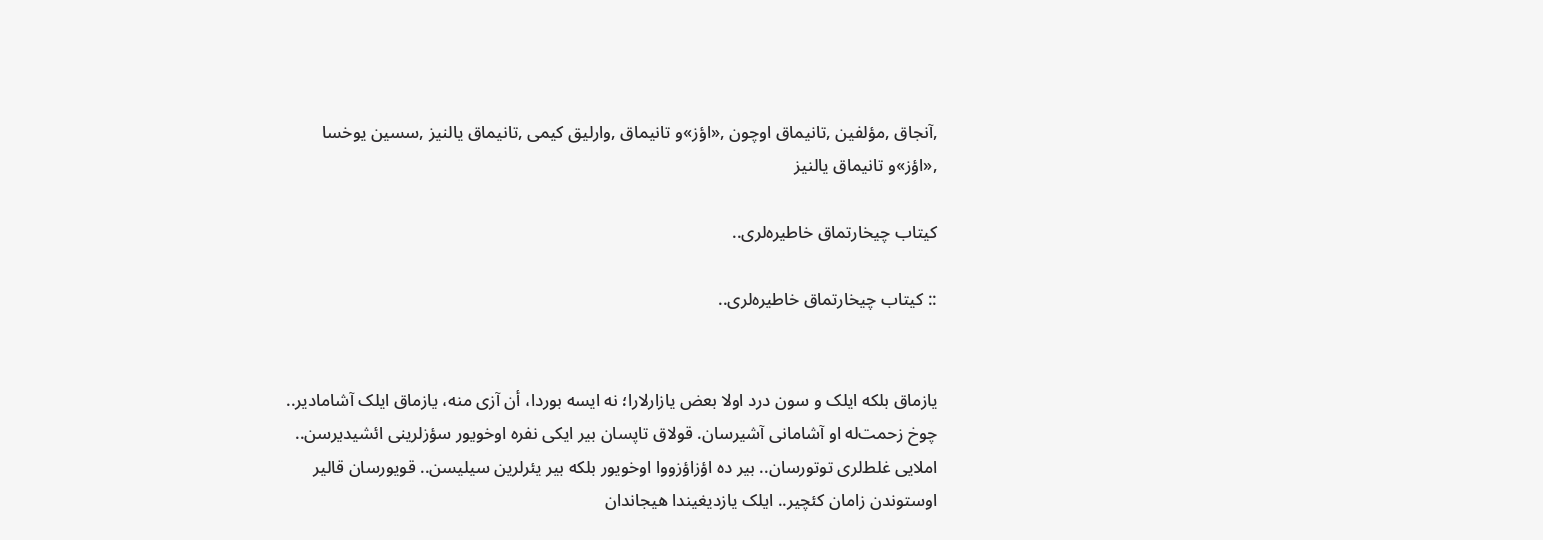,آنجاق ,مؤلفین ,تانیماق اوچون ,«اؤز»و تانیماق ,وارلیق کیمی ,تانیماق یالنیز ,سسین یوخسا ,«اؤز»و تانیماق یالنیز

کیتاب چیخارتماق خاطیره‌لری..

:: کیتاب چیخارتماق خاطیره‌لری..


یازماق بلکه ایلک و سون درد اولا بعض یازارلارا؛ نه ایسه بوردا، أن آزی منه، یازماق ایلک آشامادیر.. چوخ زحمت‌له او آشامانی آشیرسان. قولاق تاپسان بیر ایکی نفره اوخویور سؤزلرینی ائشیدیرسن.. املایی غلط‌لری توتورسان.. بیر ده اؤزاؤزووا اوخویور بلکه بیر یئرلرین سیلیسن.. قویورسان قالیر اوستوندن زامان کئچیر.. ایلک یازدیغیندا هیجاندان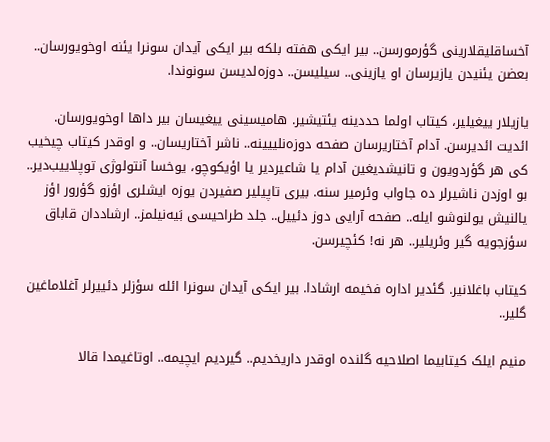آخساقلیقلارینی گؤرمورسن.. بیر ایکی هفته بلکه بیر ایکی آیدان سونرا یئنه اوخویورسان.. بعضن یئنیدن یازیرسان او یازینی.. سیلیسن.. دوزه‌لدیسن سونوندا.

یازیلار ییغیلیر، کیتاب اولما حددینه یئتیشیر. هامیسینی ییغیسان بیر داها اوخویورسان. ائدیت ائدیرسن. آدام آختاریرسان صفحه دوزه‌نلییینه.. ناشر آختاریسان.. و اوقدر کیتاب چیخیب کی هر گؤردویون و تانیشدیغین آدام یا شاعیردیر یا اؤیکوچو، یوخسا آنتولوژی توپلاییب‌دیر.. بو اوزدن ناشیرلر ده جاواب وئرمیر سنه. بیری تاپیلیر صفیردن یوزه ایشلری اؤزو گؤرور اؤز یالنیش یولنوشو ایله.. صفحه آرایی دوز دئییل.. جلد طراحیسی بَیه‌نیلمز.. ارشاددان قاباق سؤزجویه گیر وئریلیر.. هر نه! کئچیرسن.

کیتاب باغلانیر. گئدیر اداره فخیمه ارشادا. بیر ایکی آیدان سونرا ائله سؤزلر دئییرلر آغلاماغین گلیر..

منیم ایلک کیتابیما اصلاحیه گلنده اوقدر داریخدیم.. گیردیم ایچیمه.. اوتاغیمدا قالا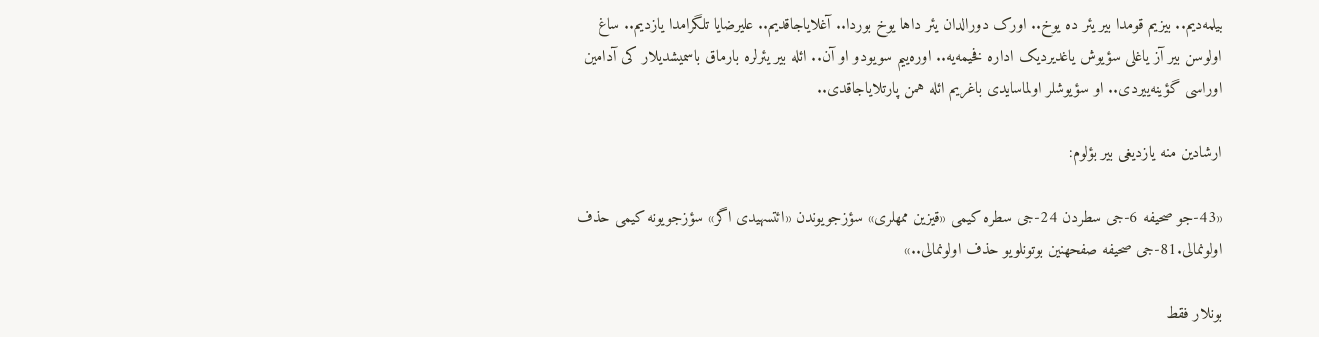بیلمه‌دیم.. بیزیم قومدا بیر یئر ده یوخ.. اورک دورالدان یئر داها یوخ بوردا.. آغلایاجاقدیم.. علیرضایا تلگرامدا یازدیم.. ساغ اولوسن بیر آز یاغلی سؤیوش یاغدیردیک اداره فخیمه‌یه.. اوره‌ییم سویودو او آن.. ائله بیر یئرلره بارماق باسمیشدیلار کی آدامین اوراسی گؤینه‌ییردی.. او سؤیوشلر اولماسایدی باغریم ائله همن پارتلایاجاقدی..

ارشادین منه یازدیغی بیر بؤلوم:

«43-جو صحیفه 6-جی سطردن 24-جی سطره کیمی «قیزین ممهلری» سؤزجویوندن «ائتسهیدی اگر» سؤزجویونه کیمی حذف اولونمالی.81-جی صحیفه صفحهنین بوتونلویو حذف اولونمالی..»

بونلار فقط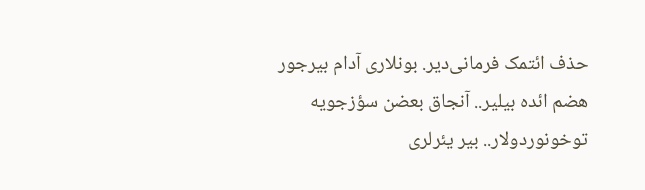حذف ائتمک فرمانی‌دیر. بونلاری آدام بیرجور هضم ائده بیلیر.. آنجاق بعضن سؤزجویه توخونوردولار.. بیر یئرلری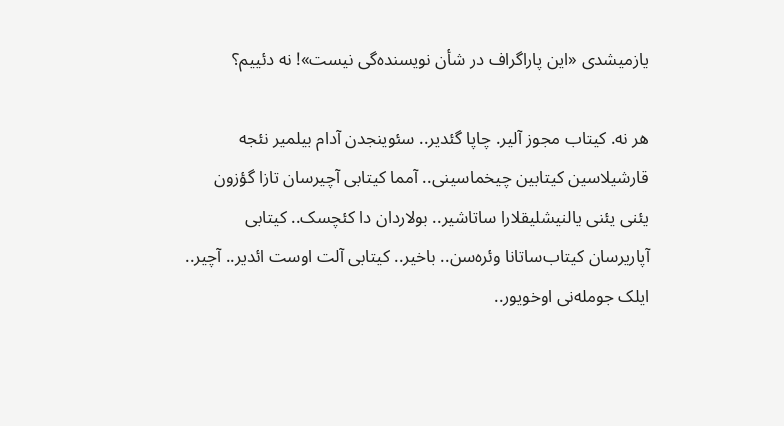یازمیشدی «این پاراگراف در شأن نویسنده‌گی نیست»! نه دئییم؟

هر نه. کیتاب مجوز آلیر. چاپا گئدیر.. سئوینجدن آدام بیلمیر نئجه قارشیلاسین کیتابین چیخماسینی.. آمما کیتابی آچیرسان تازا گؤزون یئنی یئنی یالنیشلیقلارا ساتاشیر.. بولاردان دا کئچسک.. کیتابی آپاریرسان کیتاب‌ساتانا وئره‌سن.. باخیر.. کیتابی آلت اوست ائدیر.. آچیر.. ایلک جومله‌نی اوخویور..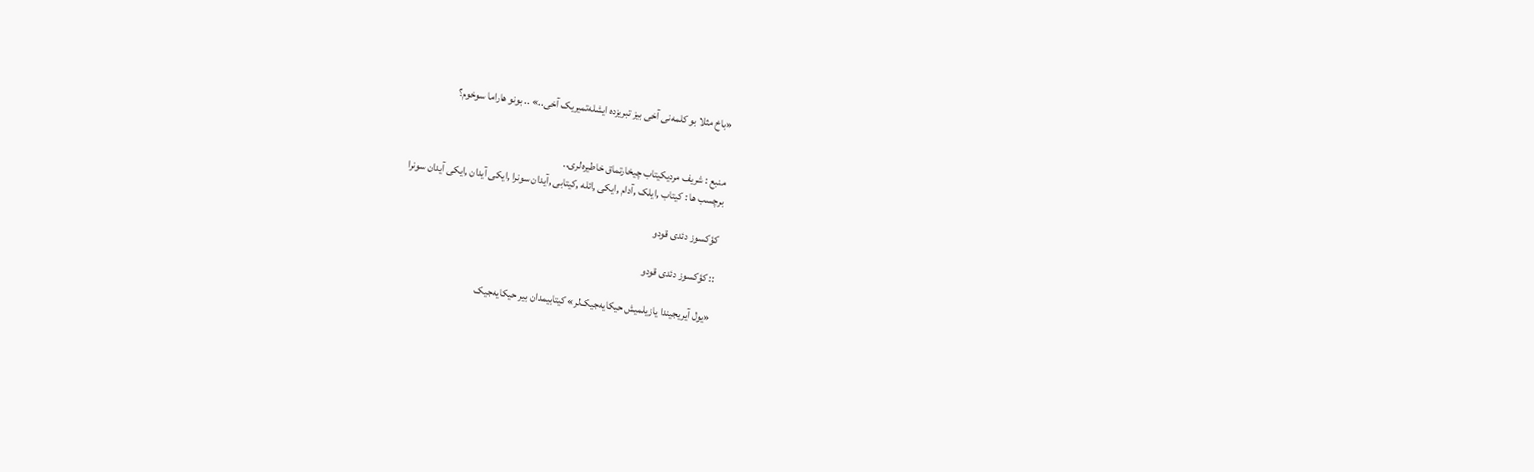«باخ مثلا بو کلمه‌نی آخی بیز تبریزده ایشله‌تمیریک آخی..» .. بونو هاراما سوخوم؟


منبع : شریف مردیکیتاب چیخارتماق خاطیره‌لری..
برچسب ها : کیتاب ,ایلک ,آدام ,ایکی ,ائله ,کیتابی ,آیدان سونرا ,ایکی آیدان ,ایکی آیدان سونرا

کؤکسوز دئدی قودو

:: کؤکسوز دئدی قودو

«یول آیریجیندا یازیلمیش حیکایه‌جیک‌لر» کیتابیمدان بیر حیکایه‌جیک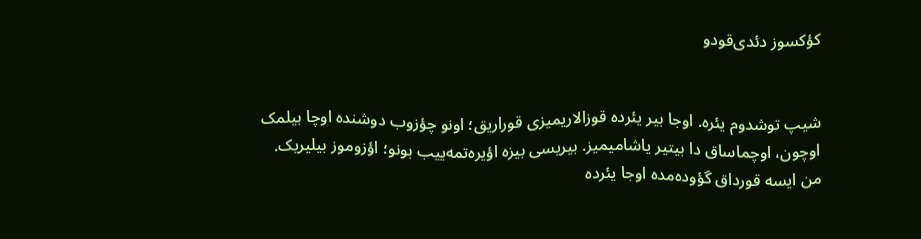کؤکسوز دئدی‌قودو


شیپ توشدوم یئره. اوجا بیر یئرده قوزالاریمیزی قوراریق؛ اونو چؤزوب دوشنده اوچا بیلمک اوچون، اوچماساق دا بیتیر یاشامیمیز. بیریسی بیزه اؤیره‌تمه‌ییب بونو؛ اؤزوموز بیلیریک. من ایسه قورداق گؤوده‌مده اوجا یئرده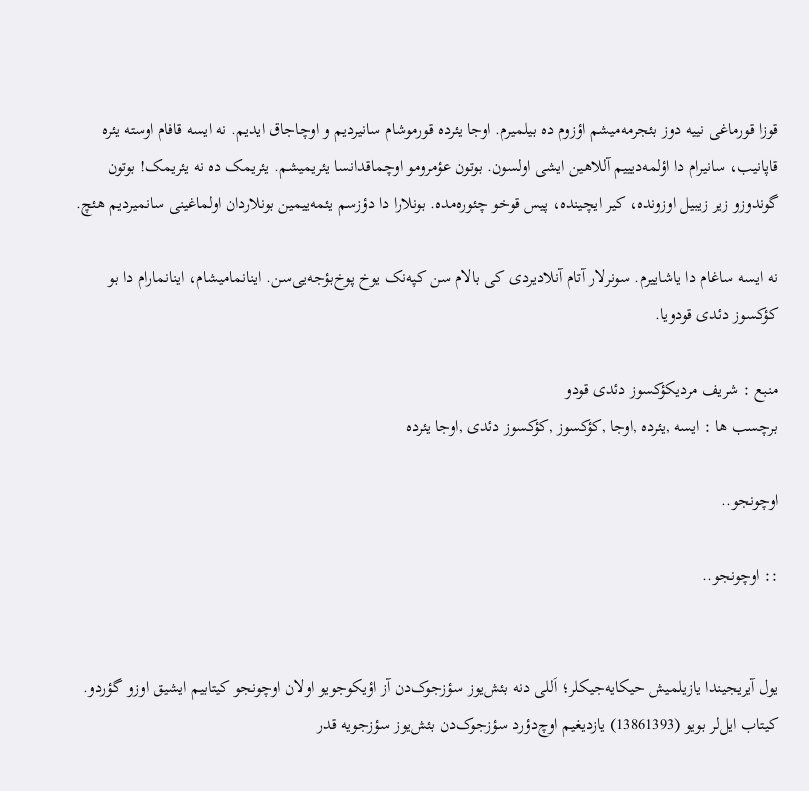قوزا قورماغی نییه دوز بئجرمه‌میشم اؤزوم ده بیلمیرم. اوجا یئرده قورموشام سانیردیم و اوچاجاق ایدیم. نه ایسه قافام اوسته یئره قاپانیب، سانیرام دا اؤلمه‌دیییم آللاهین ایشی اولسون. بوتون عؤمرومو اوچماقدانسا یئریمیشم. یئریمک ده نه یئریمک! بوتون گوندوزو زیر زیبیل اوزونده، کیر ایچینده، پیس قوخو چئوره‌مده. بونلارا دا دؤزسم یئمه‌ییمین بونلاردان اولماغینی سانمیردیم هئچ.

نه ایسه ساغام دا یاشاییرم. سونرلار آتام آنلادیردی کی بالام سن کپه‌نک یوخ پوخ‌بؤجه‌یی‌سن. اینانمامیشام، اینانمارام دا بو کؤکسوز دئدی قودویا.

منبع : شریف مردیکؤکسوز دئدی قودو
برچسب ها : ایسه ,یئرده ,اوجا ,کؤکسوز ,کؤکسوز دئدی ,اوجا یئرده

اوچونجو..

:: اوچونجو..


یول آیریجیندا یازیلمیش حیکایه‌جیکلر؛ اَللی دنه بئش‌یوز سؤزجوک‌دن آز اؤیکوجویو اولان اوچونجو کیتابیم ایشیق اوزو گؤردو. کیتاب ایل‌لر بویو (13861393) یازدیغیم اوچ‌دؤرد سؤزجوک‌دن بئش‌یوز سؤزجویه قدر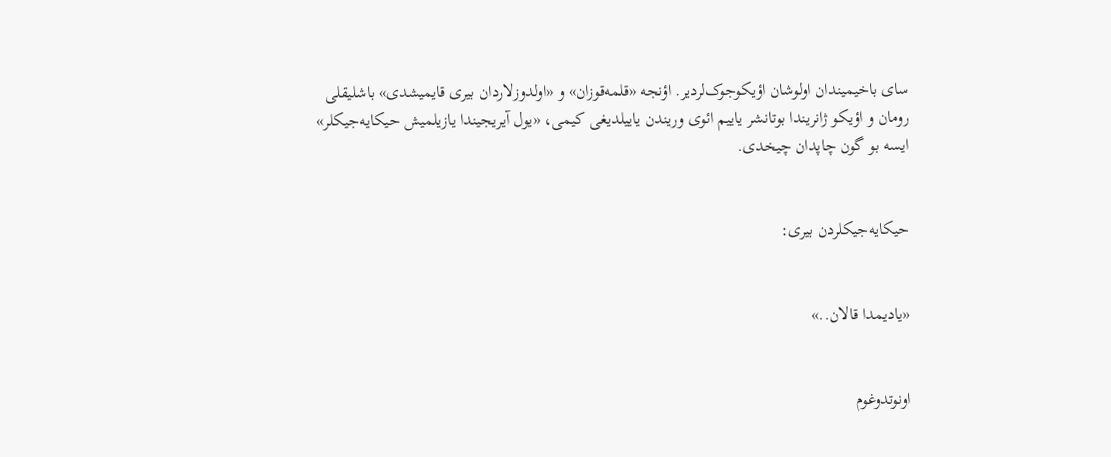سای باخیمیندان اولوشان اؤیکوجوک‌لردیر. اؤنجه «قلمه‌قوزان» و «اولدوزلاردان بیری قایمیشدی» باشلیقلی رومان و اؤیکو ژانریندا بوتانشر یاییم ائوی وریندن یاییلدیغی کیمی، «یول آیریجیندا یازیلمیش حیکایه‌جیکلر» ایسه بو گون چاپدان چیخدی.


حیکایه‌جیکلردن بیری:


«یادیمدا قالان..»


اونوتدوغوم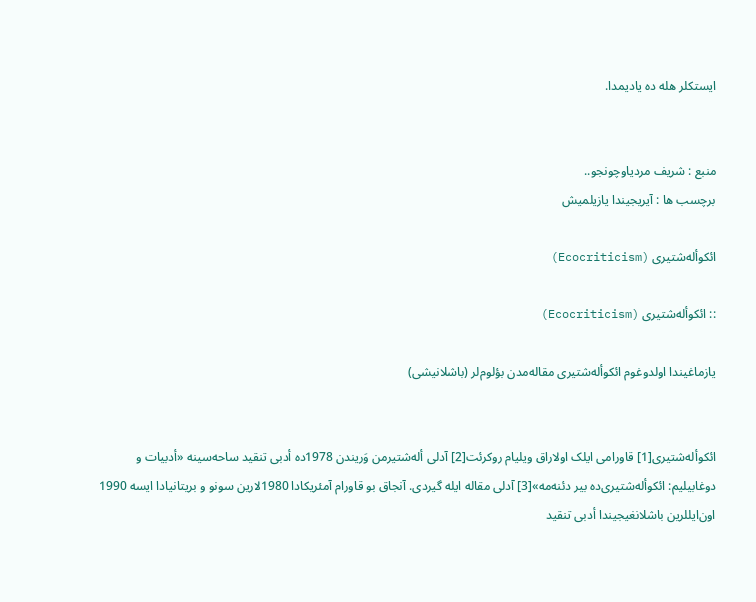ایستکلر هله ده یادیمدا.


منبع : شریف مردیاوچونجو..
برچسب ها : آیریجیندا یازیلمیش

ائکوأله‌شتیری (Ecocriticism)

:: ائکوأله‌شتیری (Ecocriticism)

یازماغیندا اولدوغوم ائکوأله‌شتیری مقاله‌مدن بؤلوم‌لر (باشلانیشی)


ائکوأله‌شتیری[1] قاورامی ایلک اولاراق ویلیام روکرئت[2] آدلی أله‌شتیرمن وَریندن 1978ده أدبی تنقید ساحه‌سینه «أدبیات و دوغابیلیم: ائکوأله‌شتیری‌ده بیر دئنه‌مه»[3] آدلی مقاله ایله گیردی. آنجاق بو قاورام آمئریکادا 1980لارین سونو و بریتانیادا ایسه 1990 اون‌ایللرین باشلانغیجیندا أدبی تنقید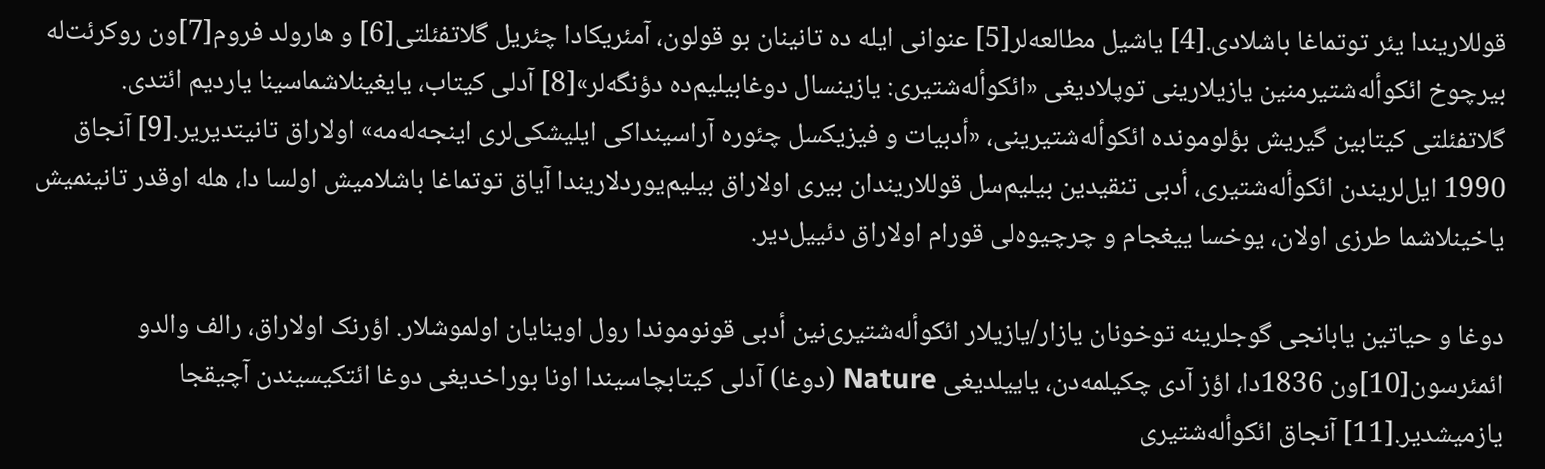قوللاریندا یئر توتماغا باشلادی.[4] یاشیل مطالعه‌لر[5] عنوانی ایله ده تانینان بو قولون، آمئریکادا چئریل گلاتفئلتی[6] و هارولد فروم[7]ون روکرئت‌له بیرچوخ ائکوأله‌شتیرمنین یازیلارینی توپلادیغی «ائکوأله‌شتیری: یازینسال دوغابیلیم‌ده دؤنگه‌لر»[8] آدلی کیتاب، یایغینلاشماسینا یاردیم ائتدی. گلاتفئلتی کیتابین گیریش بؤلومونده ائکوأله‌شتیرینی، «أدبیات و فیزیکسل چئوره آراسینداکی ایلیشکی‌لری اینجه‌له‌مه» اولاراق تانیتدیریر.[9] آنجاق 1990 ایل‌لریندن ائکوأله‌شتیری، أدبی تنقیدین بیلیم‌سل قوللاریندان بیری اولاراق بیلیم‌یوردلاریندا آیاق توتماغا باشلامیش اولسا دا، هله اوقدر تانینمیش یاخینلاشما طرزی اولان، یوخسا ییغجام و چرچیوه‌لی قورام اولاراق دئییل‌دیر.

دوغا و حیاتین یابانجی گوجلرینه توخونان یازار/یازیلار ائکوأله‌شتیری‌نین أدبی قونوموندا رول اوینایان اولموشلار. اؤرنک اولاراق، رالف والدو ائمئرسون[10]ون 1836دا، اؤز آدی چکیلمه‌دن، یاییلدیغی Nature (دوغا) آدلی کیتابچاسیندا اونا بوراخدیغی دوغا ائتکیسیندن آچیقجا یازمیشدیر.[11] آنجاق ائکوأله‌شتیری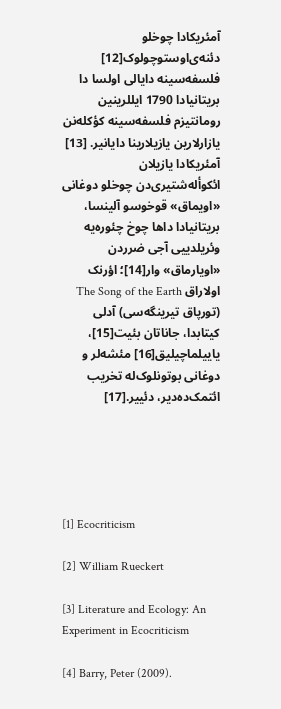آمئریکادا چوخلو دئنه‌ی‌اوستوچولوک[12] فلسفه‌سینه دایالی اولسا دا بریتانیادا 1790 ایللرینین رومانتیزم فلسفه‌سینه کؤکله‌نن یازارلارین یازیلارینا دایانیر. [13] آمئریکادا یازیلان ائکوأله‌شتیری‌دن چوخلو دوغانی «اویماق» قوخوسو آلینسا، بریتانیادا داها چوخ چئوره‌یه وئریلدییی آجی ضرردن «اویارماق» وار[14]؛ اؤرنک اولاراق The Song of the Earth (تورپاق تیرینگه‌سی) آدلی کیتابدا، جاناتان بئیت[15]، یاییلماچیلیق[16] مئشه‌لر و دوغانی بوتونلوک‌له تخریب ائتمک‌ده‌دیر، دئییر.[17]





[1] Ecocriticism

[2] William Rueckert

[3] Literature and Ecology: An Experiment in Ecocriticism

[4] Barry, Peter (2009).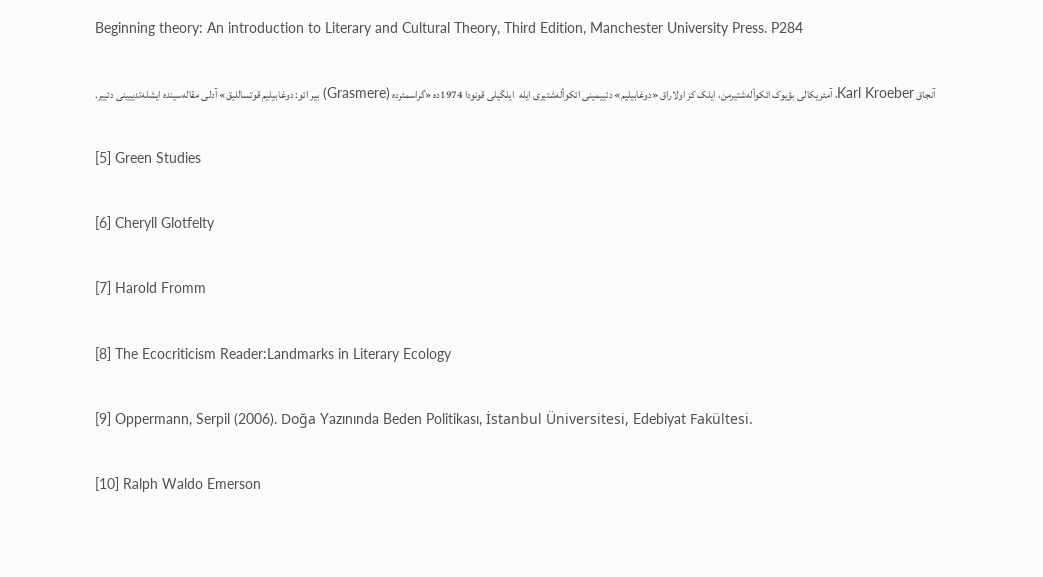Beginning theory: An introduction to Literary and Cultural Theory, Third Edition, Manchester University Press. P284

آنجاق Karl Kroeber، آمئریکالی بؤیوک ائکوأله‌شتیرمن، ایلک کز اولاراق «دوغابیلیم» دئییمینی ائکوأله‌شتیری ایله  ایلگیلی قونودا 1974ده «گراسمئرده (Grasmere) بیر ائو: دوغابیلیم قوتساللیق» آدلی مقاله‌سینده ایشله‌تدییینی دئییر.

[5] Green Studies

[6] Cheryll Glotfelty

[7] Harold Fromm

[8] The Ecocriticism Reader:Landmarks in Literary Ecology

[9] Oppermann, Serpil (2006). Doğa Yazınında Beden Politikası, İstanbul Üniversitesi, Edebiyat Fakültesi.

[10] Ralph Waldo Emerson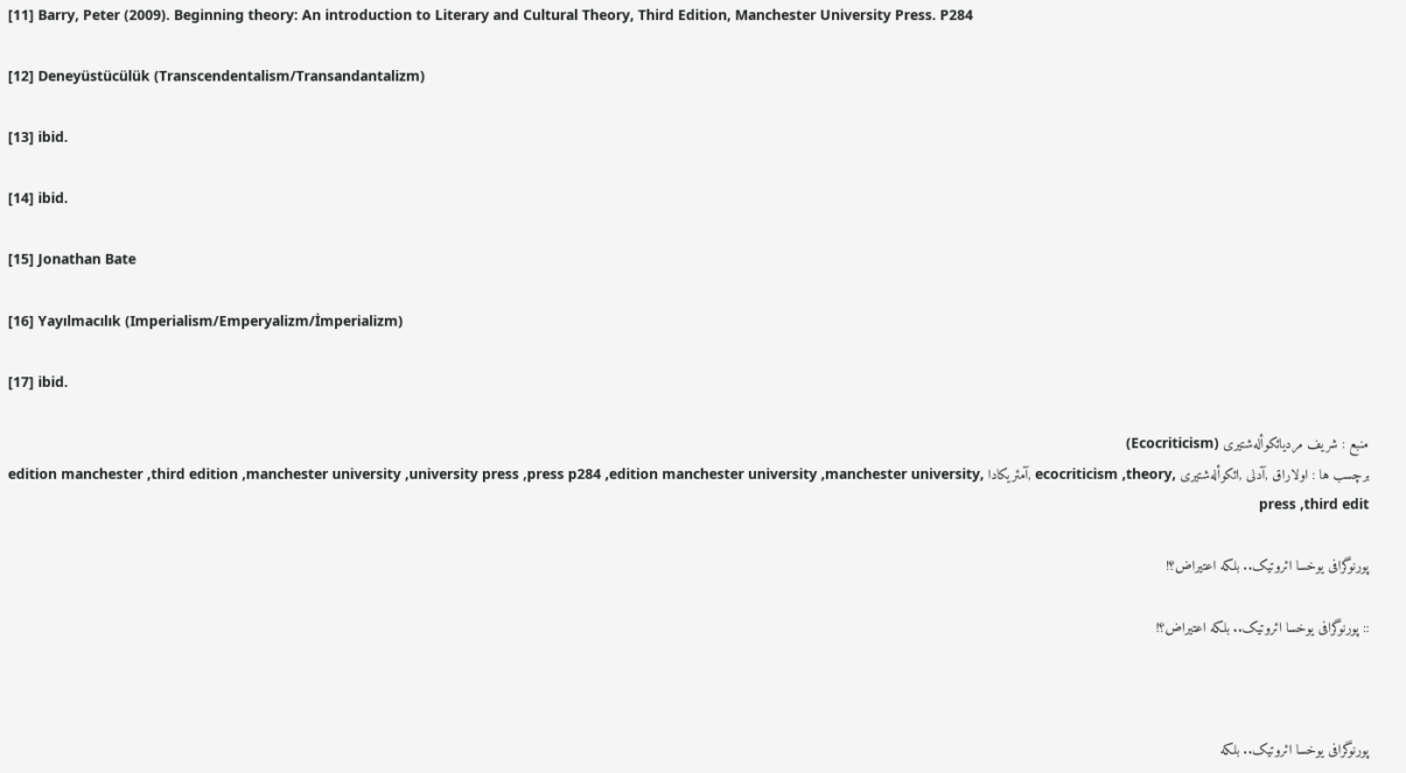[11] Barry, Peter (2009). Beginning theory: An introduction to Literary and Cultural Theory, Third Edition, Manchester University Press. P284

[12] Deneyüstücülük (Transcendentalism/Transandantalizm)

[13] ibid.

[14] ibid.

[15] Jonathan Bate

[16] Yayılmacılık (Imperialism/Emperyalizm/İmperializm)

[17] ibid.

منبع : شریف مردیائکوأله‌شتیری (Ecocriticism)
برچسب ها : اولاراق ,آدلی ,ائکوأله‌شتیری ,ecocriticism ,theory ,آمئریکادا ,edition manchester ,third edition ,manchester university ,university press ,press p284 ,edition manchester university ,manchester university press ,third edit

پورنوگرافی یوخسا ائروتیک.. بلکه اعتیراض؟!

:: پورنوگرافی یوخسا ائروتیک.. بلکه اعتیراض؟!



پورنوگرافی یوخسا ائروتیک.. بلکه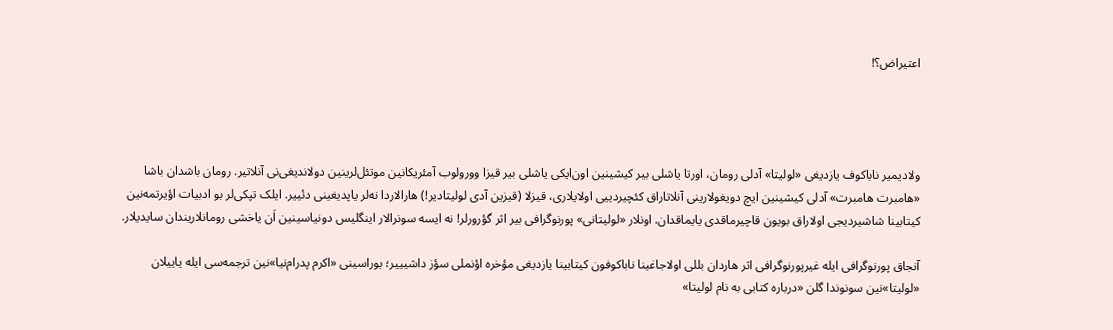اعتیراض؟!




ولادیمیر ناباکوف یازدیغی «لولیتا» آدلی رومان، اورتا یاشلی بیر کیشینین اون‌ایکی یاشلی بیر قیزا وورولوب آمئریکانین موتئل‌لرینین دولاندیغی‌نی آنلاتیر. رومان باشدان باشا «هامبرت هامبرت» آدلی کیشینین ایچ دویغولارینی آنلاتاراق کئچیردییی اولایلاری، قیزلا (قیزین آدی لولیتادیر!) هارالاردا نه‌لر یاپدیغینی دئییر. ایلک تپکی‌لر بو ادبیات اؤیرتمه‌نین کیتابینا شاشیردیجی اولاراق بویون قاچیرماقدی یایماقدان. اونلار «لولیتانی» پورنوگرافی بیر اثر گؤرورلر! نه ایسه سونرالار اینگلیس دونیاسینین اَن یاخشی رومانلاریندان سایدیلار.

آنجاق پورنوگرافی ایله غیرپورنوگرافی اثر هاردان بللی اولاجاغینا ناباکوفون کیتابینا یازدیغی مؤخره اؤنملی سؤز داشیییر؛ بوراسینی «اکرم پدرام‌نیا»نین ترجمه‌سی ایله یاییلان «لولیتا»نین سونوندا گلن «درباره کتابی به نام لولیتا»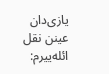یازی‌دان عینن نقل ائله‌ییرم: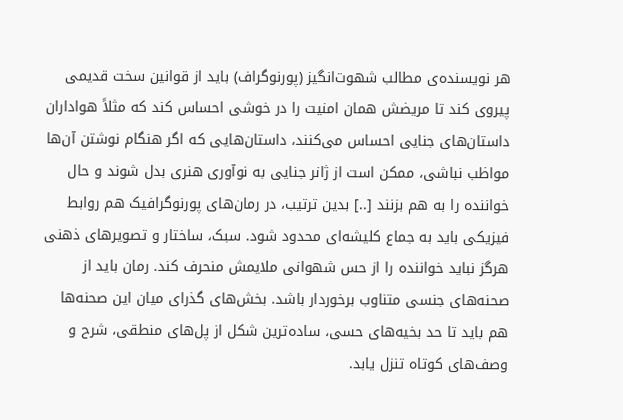هر نویسنده‌ی مطالب شهوت‌انگیز (پورنوگراف) باید از قوانین سخت قدیمی پیروی کند تا مریضش همان امنیت را در خوشی احساس کند که مثلاً هواداران داستان‌های جنایی احساس می‌کنند، داستان‌هایی که اگر هنگام نوشتن آن‌ها مواظب نباشی، ممکن است از ژانر جنایی به نوآوری هنری بدل شوند و حال خواننده را به هم بزنند [..] بدین ترتیب، در رمان‌های پورنوگرافیک هم روابط فیزیکی باید به جماع کلیشه‌ای محدود شود. سبک، ساختار و تصویرهای ذهنی هرگز نباید خواننده را از حس شهوانی ملایمش منحرف کند. رمان باید از صحنه‌های جنسی متناوب برخوردار باشد. بخش‌های گذرای میان این صحنه‌ها هم باید تا حد بخیه‌های حسی، ساده‌ترین شکل از پل‌های منطقی، شرح و وصف‌های کوتاه تنزل یابد.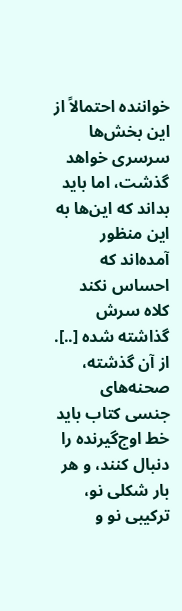خواننده احتمالاً از این بخش‌ها سرسری خواهد گذشت، اما باید بداند که این‌ها به این منظور آمده‌اند که احساس نکند کلاه سرش گذاشته شده [..]. از آن گذشته، صحنه‌های جنسی کتاب باید خط اوج‌گیرنده را دنبال کنند، و هر بار شکلی نو، ترکیبی نو و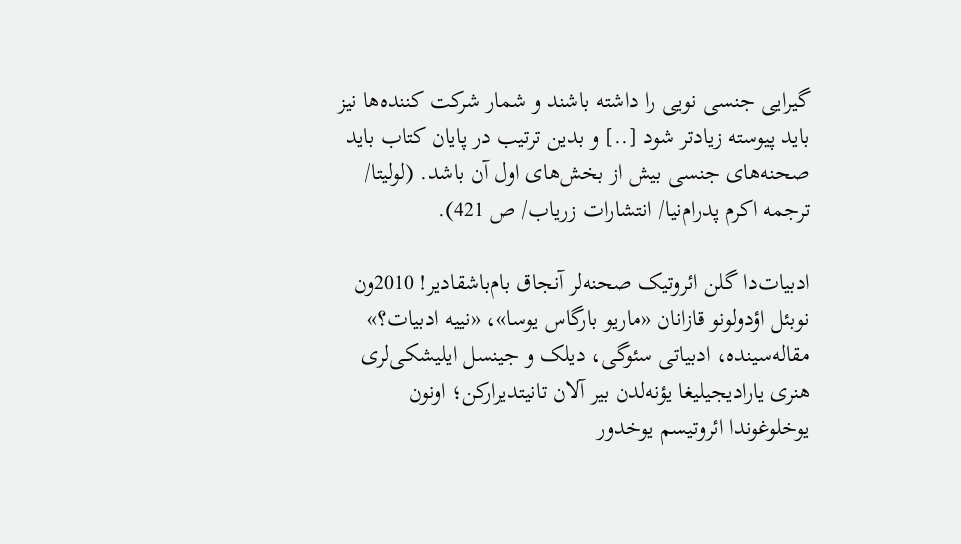گیرایی جنسی نویی را داشته باشند و شمار شرکت کننده‌ها نیز باید پیوسته زیادتر شود [..] و بدین ترتیب در پایان کتاب باید صحنه‌های جنسی بیش از بخش‌های اول آن باشد. (لولیتا/ ترجمه اکرم پدرام‌نیا/ انتشارات زریاب/ ص 421).

ادبیات‌دا گلن ائروتیک صحنه‌لر آنجاق بام‌باشقادیر! 2010ون نوبئل اؤدولونو قازانان «ماریو بارگاس یوسا»، «نییه ادبیات؟» مقاله‌سینده، ادبیاتی سئوگی، دیلک و جینسل ایلیشکی‌لری هنری یارادیجیلیغا یؤنه‌لدن بیر آلان تانیتدیرارکن؛ اونون یوخلوغوندا ائروتیسم یوخدور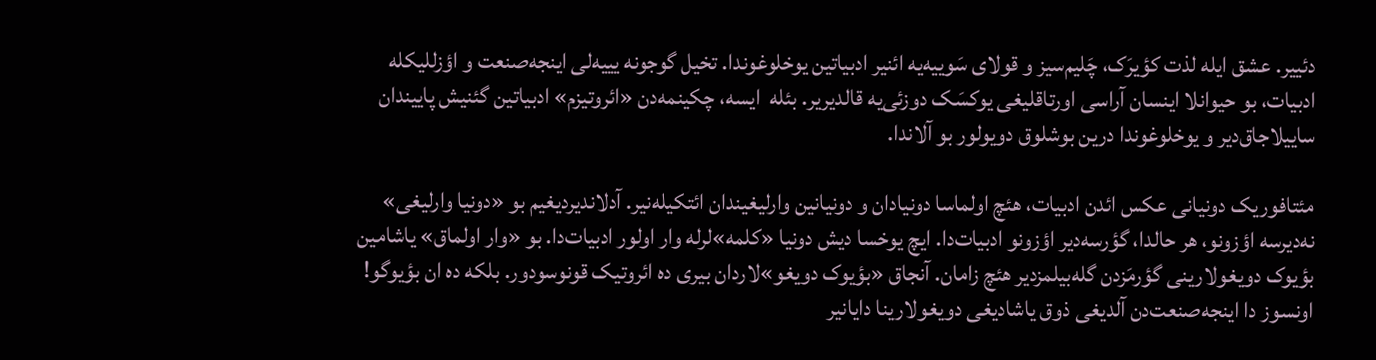دئییر. عشق ایله لذت کؤیرَک، چَلیم‌سیز و قولای سَوییه‌یه ائنیر ادبیاتین یوخلوغوندا. تخیل گوجونه یییه‌لی اینجه‌صنعت و اؤزللیکله ادبیات، بو حیوانلا اینسان آراسی اورتاقلیغی یوکسَک دوزئی‌یه قالدیریر. بئله  ایسه، چکینمه‌دن «ائروتیزم» ادبیاتین گئنیش پاییندان ساییلاجاق‌دیر و یوخلوغوندا درین بوشلوق دویولور بو آلاندا.

مئتافوریک دونیانی عکس ائدن ادبیات، هئچ اولماسا دونیادان و دونیانین وارلیغیندان ائتکیله‌نیر. آدلاندیردیغیم بو «دونیا وارلیغی» نه‌دیرسه اؤزونو، هر حالدا، گؤرسه‌دیر اؤزونو ادبیات‌دا. ایچ یوخسا دیش دونیا «کلمه»لرله وار اولور ادبیات‌دا. بو «وار اولماق» یاشامین بؤیوک دویغولارینی گؤرمَزدن گله‌بیلمزدیر هئچ زامان. آنجاق «بؤیوک دویغو»لاردان بیری ده ائروتیک قونوسودور. بلکه ده ان بؤیوگو! اونسوز دا اینجه‌صنعت‌دن آلدیغی ذوق یاشادیغی دویغولارینا دایانیر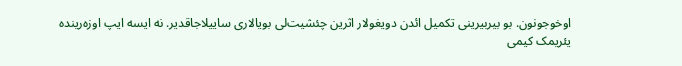اوخوجونون. بو بیربیرینی تکمیل ائدن دویغولار اثرین چئشیت‌لی بویالاری ساییلاجاقدیر. نه ایسه ایپ اوزه‌رینده یئریمک کیمی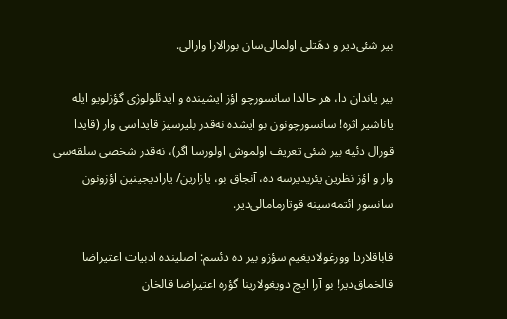بیر شئی‌دیر و دهَتلی اولمالی‌سان بورالارا وارالی.

بیر یاندان دا، هر حالدا سانسورچو اؤز ایشینده و ایدئلولوژی گؤزلویو ایله یاناشیر اثره! سانسورچونون بو ایشده نه‌قدر بلیرسیز قایداسی وار (قایدا قورال دئیه بیر شئی تعریف اولموش اولورسا اگر)، نه‌قدر شخصی سلقه‌سی وار و اؤز نظرین یئریدیرسه ده، آنجاق بو، یازارین/ یارادیجینین اؤزونون سانسور ائتمه‌سینه قوتارمامالی‌دیر.

قاباقلاردا وورغولادیغیم سؤزو بیر ده دئسم: اصلینده ادبیات اعتیراضا قالخماق‌دیر! بو آرا ایچ دویغولارینا گؤره اعتیراضا قالخان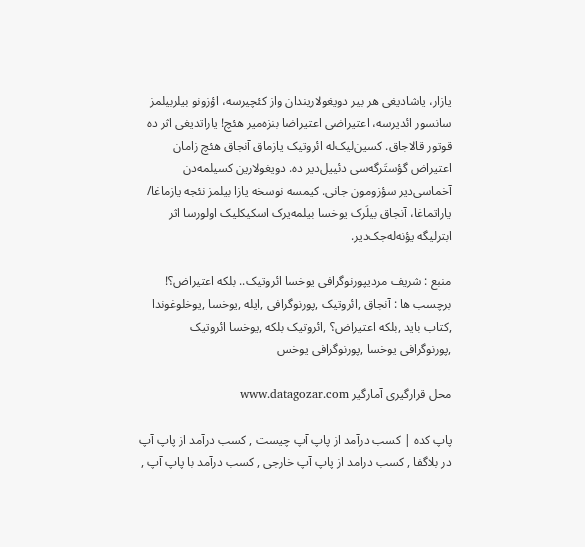یازار، یاشادیغی هر بیر دویغولاریندان واز کئچیرسه، اؤزونو بیلربیلمز سانسور ائدیرسه، اعتیراضی اعتیراضا بنزه‌میر هئچ! یاراتدیغی اثر ده قوتور قالاجاق. کسین‌لیک‌له ائروتیک یازماق آنجاق هئچ زامان اعتیراض گؤستَرگه‌سی دئییل‌دیر ده. دویغولارین کسیلمه‌دن آخماسی‌دیر سؤزومون جانی. کیمسه نوسخه یازا بیلمز نئجه یازماغا/ یاراتماغا، آنجاق بیلَرک یوخسا بیلمه‌یرک اسکیکلیک اولورسا اثر ابترلیگه یؤنه‌له‌جک‌دیر.

منبع : شریف مردیپورنوگرافی یوخسا ائروتیک.. بلکه اعتیراض؟!
برچسب ها : آنجاق ,ائروتیک ,پورنوگرافی ,ایله ,یوخسا ,یوخلوغوندا ,کتاب باید ,بلکه اعتیراض؟ ,ائروتیک بلکه ,یوخسا ائروتیک ,پورنوگرافی یوخسا ,پورنوگرافی یوخس

محل قرارگیری آمارگیر www.datagozar.com

پاپ کده | کسب درآمد از پاپ آپ چیست , کسب درآمد از پاپ آپ در بلاگفا , کسب درامد از پاپ آپ خارجی , کسب درآمد با پاپ آپ ,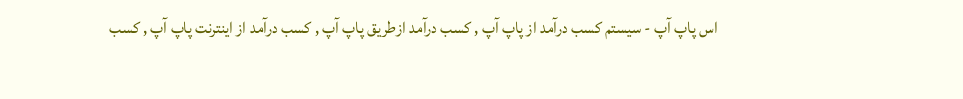اس پاپ آپ - سیستم کسب درآمد از پاپ آپ , کسب درآمد ازطریق پاپ آپ , کسب درآمد از اینترنت پاپ آپ , کسب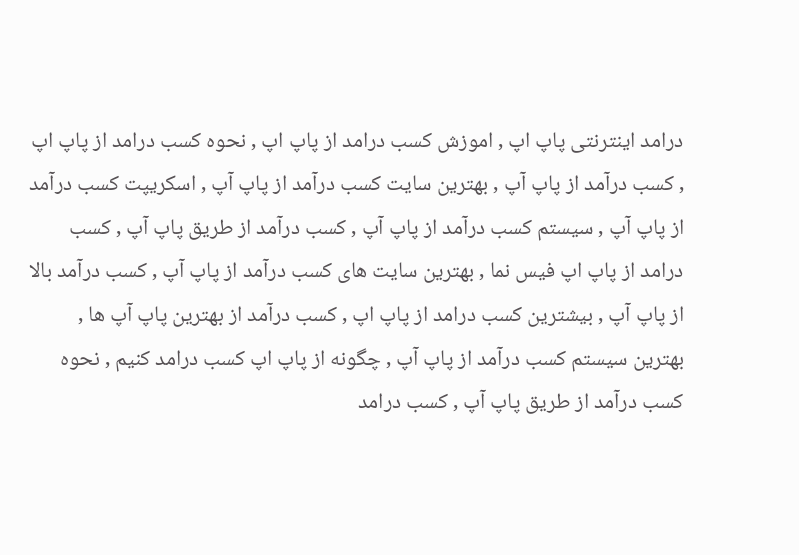درامد اینترنتی پاپ اپ , اموزش کسب درامد از پاپ اپ , نحوه کسب درامد از پاپ اپ , کسب درآمد از پاپ آپ , بهترین سایت کسب درآمد از پاپ آپ , اسکریپت کسب درآمد از پاپ آپ , سیستم کسب درآمد از پاپ آپ , کسب درآمد از طریق پاپ آپ , کسب درامد از پاپ اپ فیس نما , بهترین سایت های کسب درآمد از پاپ آپ , کسب درآمد بالا از پاپ آپ , بیشترین کسب درامد از پاپ اپ , کسب درآمد از بهترین پاپ آپ ها , بهترین سیستم کسب درآمد از پاپ آپ , چگونه از پاپ اپ کسب درامد کنیم , نحوه کسب درآمد از طریق پاپ آپ , کسب درامد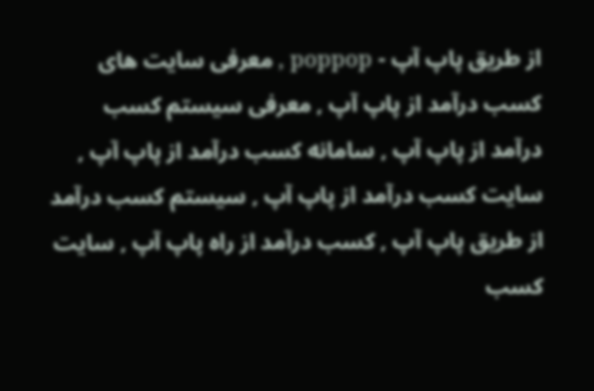از طریق پاپ آپ - poppop , معرفی سایت های کسب درآمد از پاپ آپ , معرفی سیستم کسب درآمد از پاپ آپ , سامانه کسب درآمد از پاپ آپ , سایت کسب درآمد از پاپ آپ , سیستم کسب درآمد از طریق پاپ آپ , کسب درآمد از راه پاپ آپ , سایت کسب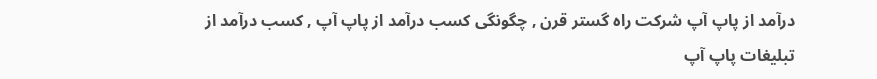درآمد از پاپ آپ شرکت راه گستر قرن , چگونگی کسب درآمد از پاپ آپ , کسب درآمد از تبلیغات پاپ آپ